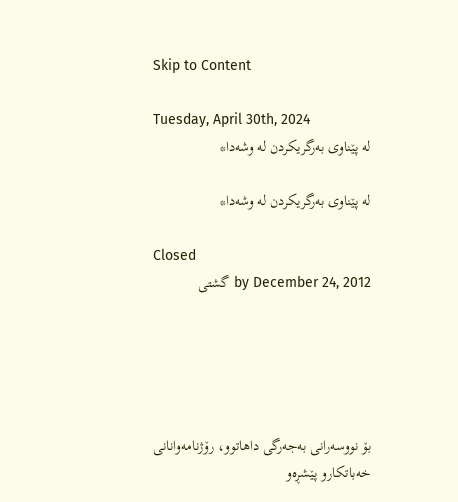Skip to Content

Tuesday, April 30th, 2024
له‌ پێناوی به‌رگریكردن له‌ وشه‌دا*

له‌ پێناوی به‌رگریكردن له‌ وشه‌دا*

Closed
by December 24, 2012 گشتی





بۆ نووسه‌رانی به‌جه‌رگی داهاتوو، رۆژنامه‌وانانی خه‌باتكارو پێشڕه‌و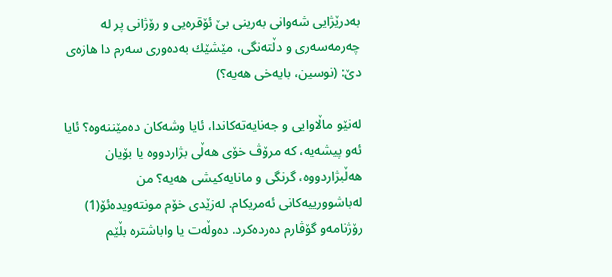به‌درێژایی شه‌وانی به‌رینی بێ‌ ئۆقره‌یی و رۆژانی پر له‌ چه‌رمه‌سه‌ری و دڵته‌نگی، مێشێك به‌ده‌وری سه‌رم دا هازه‌ی دێ: (نوسین، بایه‌خی هه‌یه‌؟)

له‌نێو ماڵاوایی و جه‌نایه‌ته‌كاندا، ئایا وشه‌كان ده‌مێننه‌وه‌؟ ئایا ئه‌و پیشه‌یه‌، كه‌ مرۆڤ خۆی هه‌ڵی بژاردووه‌ یا بۆیان هه‌ڵبژاردووه‌، گرنگی و مانایه‌كیشی هه‌یه‌؟ من له‌باشوورییه‌كانی ئه‌مریكام. له‌زێدی خۆم مونته‌ویده‌ئۆ(1) رۆژنامه‌و گۆڤارم ده‌رده‌كرد. ده‌وڵه‌ت یا واباشتره‌ بڵێم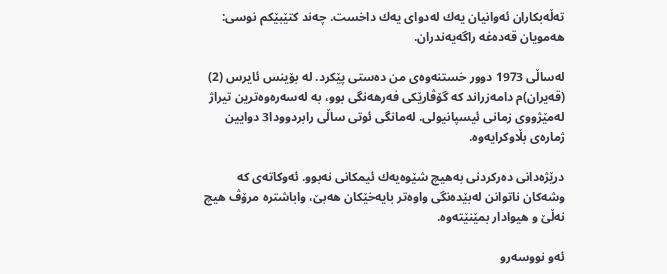ته‌ڵه‌بكاران ئه‌وانیان یه‌ك له‌دوای یه‌ك داخست. چه‌ند كتێبێكم نوسی: هه‌مویان قه‌ده‌غه‌ راگه‌یه‌ندران.

له‌ساڵی 1973 دوور خستنه‌وه‌ی من ده‌ستی پێكرد. له‌ بۆینس ئایرس (2) (قه‌یران)م دامه‌زراند كه‌ گۆڤارێكی فه‌رهه‌نگی بوو، به‌ له‌سه‌ره‌وه‌ترین تیراژ له‌مێژووی زمانی ئیسپانیولی. له‌مانگی ئوتی ساڵی رابردوودا3 دوایین ژماره‌ی بڵاوكرایه‌وه‌.

درێژه‌دانی ده‌ركردنی به‌هیچ شێوه‌یه‌ك ئیمكانی نه‌بوو. ئه‌وكاته‌ی كه‌ وشه‌كان ناتوانن له‌بێده‌نگی واوه‌تر بایه‌خێكان هه‌بێ‌، واباشتره‌ مرۆڤ هیچ نه‌ڵێ‌ و هیوادار بمێنێته‌وه‌.

ئه‌و نووسه‌رو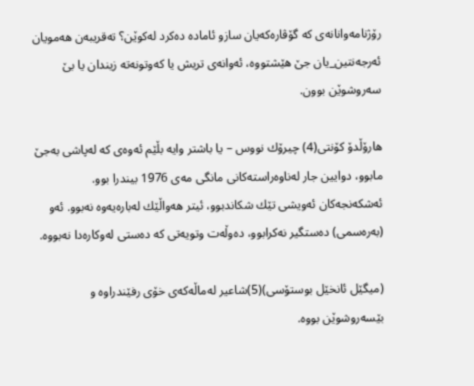رۆژنامه‌وانانه‌ی كه‌ گۆڤاره‌كه‌یان سازو ئاماده‌ ده‌كرد له‌كوێن؟ ته‌قریبه‌ن هه‌مویان ئه‌رجه‌نتین_یان جێ‌ هێشتووه‌، ئه‌وانه‌ی تریش یا كه‌وتونه‌ته‌ زیندان یا بێ‌ سه‌روشوێن بوون.

هارۆڵدۆ كۆنتی(4) چیرۆك نووس – یا باشتر وایه‌ بڵێم ئه‌وه‌ی كه‌ له‌پاشی به‌جێ‌ مابوو، دوایین جار له‌ناوه‌راسته‌كانی مانگی مه‌ی 1976 بیندرا بوو. ئه‌شكه‌نجه‌كان ئه‌ویشی تێك شكاندبوو، ئیتر هه‌واڵێك له‌باره‌یه‌وه‌ نه‌بوو. ئه‌و (به‌ره‌سمی) ده‌ستگیر نه‌كرابوو، ده‌وڵه‌ت وتویه‌تی كه‌ ده‌ستی له‌وكاره‌دا نه‌بووه‌.

(میگێل ئانخێل بوستۆسی)(5)شاعیر له‌ماڵه‌كه‌ی خۆی رفێندراوه‌ و بێسه‌روشوێن بووه‌.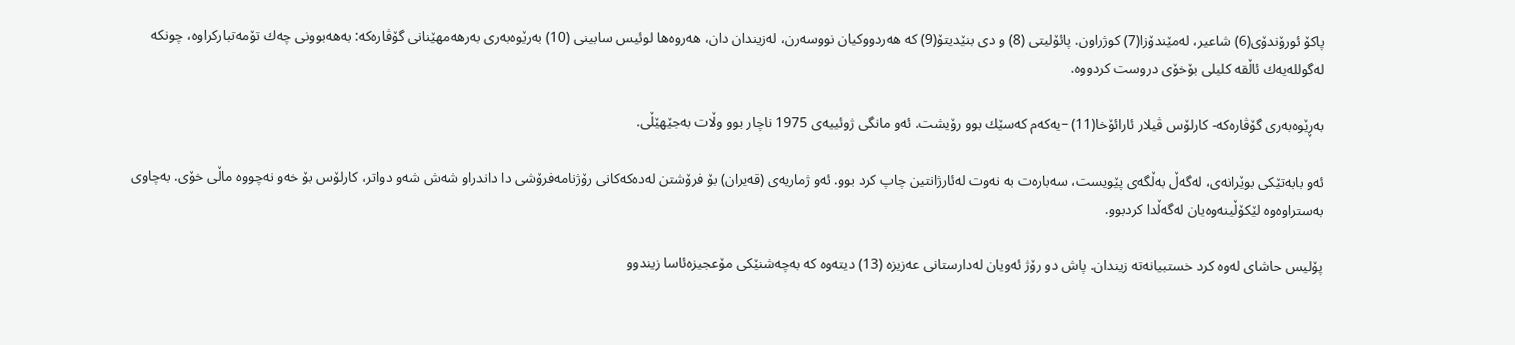پاكۆ ئورۆندۆی(6) شاعیر، له‌مێندۆزا(7) كوژراون. پائۆلیتی (8) و دی بنێدیتۆ(9) كه‌ هه‌ردووكیان نووسه‌رن، له‌زیندان دان، هه‌روه‌ها لوئیس سابینی (10) به‌رێوه‌به‌ری به‌رهه‌مهێنانی گۆڤاره‌كه‌: به‌هه‌بوونی چه‌ك تۆمه‌تباركراوه‌، چونكه‌ له‌گولله‌یه‌ك ئاڵقه‌ كلیلی بۆخۆی دروست كردووه‌.

به‌ڕێوه‌به‌ری گۆڤاره‌كه‌- كارلۆس ڤیلار ئارائۆخا(11) –یه‌كه‌م كه‌سێك بوو رۆیشت. ئه‌و مانگی ژوئییه‌ی 1975 ناچار بوو وڵات به‌جێهێڵی.

ئه‌و بابه‌تێكی بوێرانه‌ی، له‌گه‌ڵ به‌ڵگه‌ی پێویست، سه‌باره‌ت به‌ نه‌وت له‌ئارژانتین چاپ كرد بوو. ئه‌و ژماریه‌ی (قه‌یران) بۆ فرۆشتن له‌ده‌كه‌كانی رۆژنامه‌فرۆشی دا داندراو شه‌ش شه‌و دواتر، كارلۆس بۆ خه‌و نه‌چووه‌ ماڵی خۆی. به‌چاوی به‌ستراوه‌وه‌ لێكۆڵینه‌وه‌یان له‌گه‌ڵدا كردبوو.

پۆلیس حاشای له‌وه‌ كرد خستبیانه‌ته‌ زیندان. پاش دو رۆژ ئه‌ویان له‌دارستانی عه‌زیزه‌ (13) دیته‌وه‌ كه‌ به‌چه‌شنێكی مۆعجیزه‌ئاسا زیندوو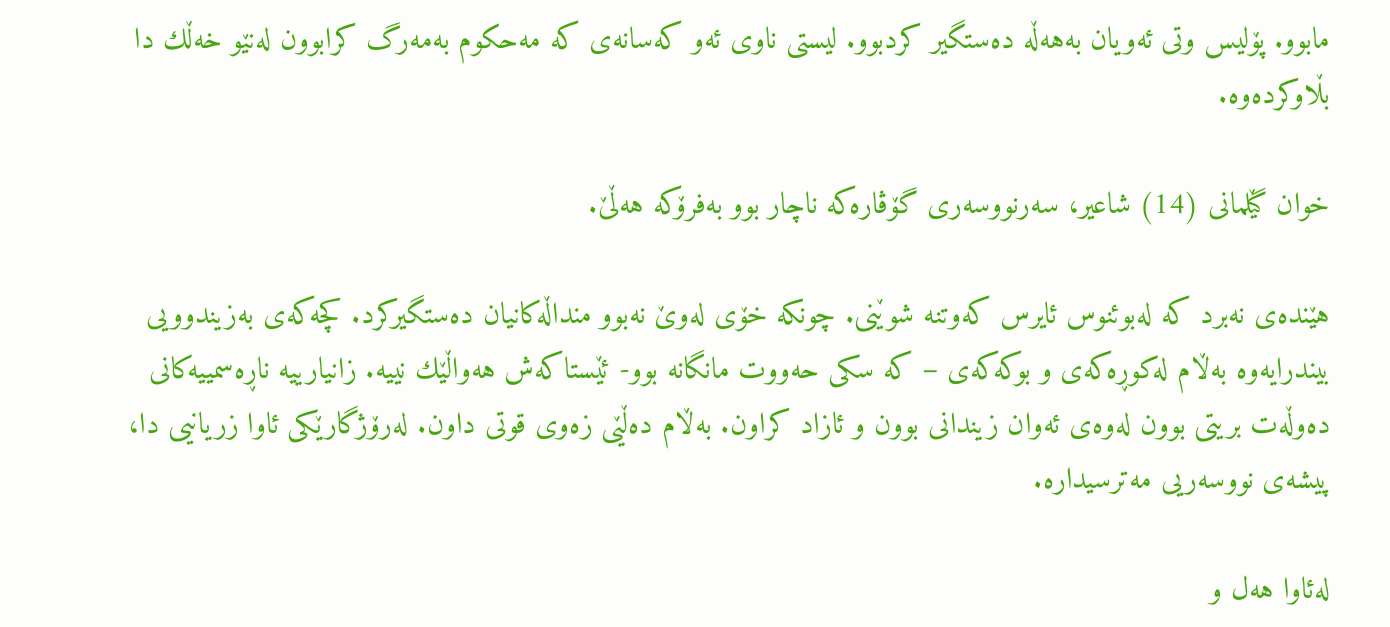مابوو. پۆلیس وتی ئه‌ویان به‌هه‌ڵه‌ ده‌ستگیر كردبوو. لیستی ناوی ئه‌و كه‌سانه‌ی كه‌ مه‌حكوم به‌مه‌رگ كرابوون له‌نێو خه‌ڵك دا بڵاوكرده‌وه‌.

خوان گێلمانی (14) شاعیر، سه‌رنووسه‌ری گۆڤاره‌كه‌ ناچار بوو به‌فرۆكه‌ هه‌ڵێ‌.

هێنده‌ی نه‌برد كه‌ له‌بوئنوس ئایرس كه‌وتنه‌ شوێنی. چونكه‌ خۆی له‌وێ‌ نه‌بوو منداڵه‌كانیان ده‌ستگیركرد. كچه‌كه‌ی به‌زیندوویی بیندرایه‌وه‌ به‌ڵام له‌كوڕه‌كه‌ی و بوكه‌كه‌ی – كه‌ سكی حه‌ووت مانگانه‌ بوو- ئێستاكه‌ش هه‌واڵێك نییه‌. زانیارییه‌ ناڕه‌سمییه‌كانی ده‌وڵه‌ت بریتی بوون له‌وه‌ی ئه‌وان زیندانی بوون و ئازاد كراون. به‌ڵام ده‌ڵێی زه‌وی قوتی داون. له‌رۆژگارێكی ئاوا زریانیی دا، پیشه‌ی نووسه‌ریی مه‌ترسیداره‌.

له‌ئاوا هه‌ل و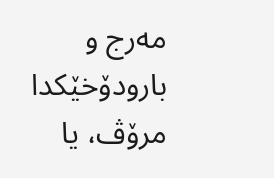مه‌رج و بارودۆخێكدا مرۆڤ، یا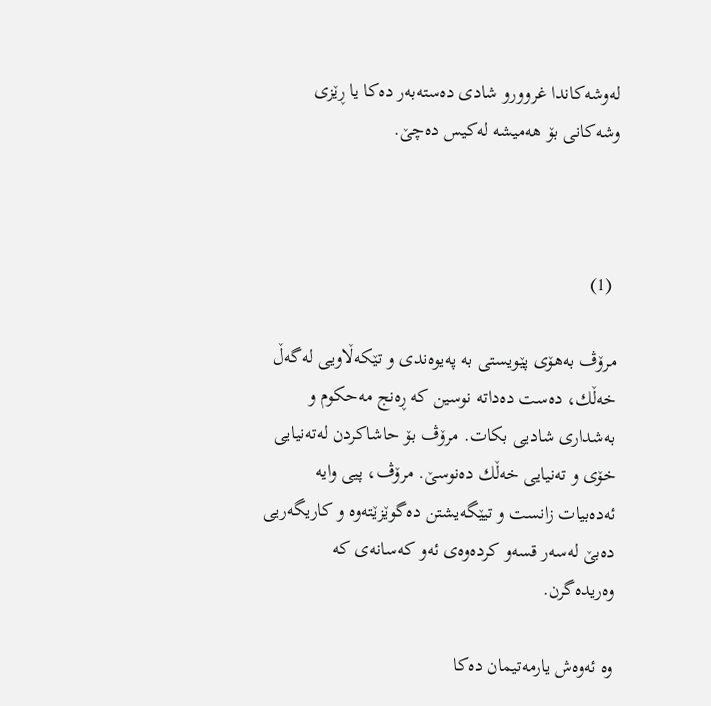له‌وشه‌كاندا غروورو شادی ده‌سته‌به‌ر ده‌كا یا ڕێزی وشه‌كانی بۆ هه‌میشه‌ له‌كیس ده‌چێ‌.



 (1)

مرۆڤ به‌هۆی پێویستی به‌ په‌یوه‌ندی و تێكه‌ڵاویی له‌گه‌ڵ خه‌ڵك، ده‌ست ده‌داته‌ نوسین كه‌ ڕه‌نج مه‌حكوم و به‌شداری شادیی بكات. مرۆڤ بۆ حاشاكردن له‌ته‌نیایی خۆی و ته‌نیایی خه‌ڵك ده‌نوسێ‌. مرۆڤ، پیی وایه‌ ئه‌ده‌بیات زانست و تیێگه‌یشتن ده‌گوێزێته‌وه‌ و كاریگه‌ریی ده‌بێ‌ له‌سه‌ر قسه‌و كرده‌وه‌ی ئه‌و كه‌سانه‌ی كه‌ وه‌ریده‌گرن.

وه‌ ئه‌وه‌ش یارمه‌تیمان ده‌كا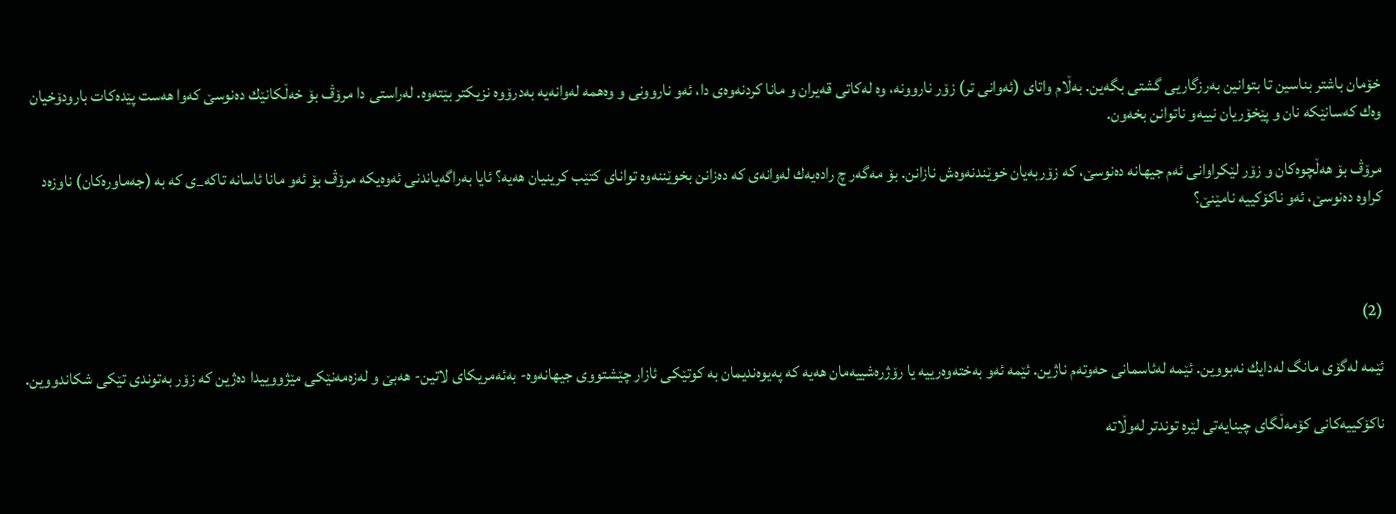خۆمان باشتر بناسین تا بتوانین به‌رزگاریی گشتی بگه‌ین. به‌ڵام واتای (ئه‌وانی تر) زۆر ناروونه‌، وه‌ له‌كاتی قه‌یران و مانا كردنه‌وه‌ی دا، ئه‌و ناروونی و وه‌همه‌ له‌وانه‌یه‌ به‌درۆوه‌ نزیكتر بێته‌وه‌. له‌راستی دا مرۆڤ بۆ خه‌ڵكانێك ده‌نوسێ‌ كه‌وا هه‌ست پێده‌كات بارودۆخیان وه‌ك كه‌سانێكه‌ نان و پێخۆریان نییه‌و ناتوانن بخه‌ون.

مرۆڤ بۆ هه‌ڵچوه‌كان و زۆر لێكراوانی ئه‌م جیهانه‌ ده‌نوسێ‌، كه‌ زۆربه‌یان خوێندنه‌وه‌ش نازانن. بۆ مه‌گه‌ر چ راده‌یه‌ك له‌وانه‌ی كه‌ ده‌زانن بخوێننه‌وه‌ توانای كتێب كرینیان هه‌یه‌؟ ئایا به‌راگه‌یاندنی ئه‌وه‌یكه‌ مرۆڤ بۆ ئه‌و مانا ئاسانه‌ تاكه‌_ی كه‌ به‌ (جه‌ماوره‌كان) ناوزه‌د كراوه‌ ده‌نوسێ‌، ئه‌و ناكۆكییه‌ نامێنێ‌؟



(2)

ئێمه‌ له‌گۆی مانگ له‌دایك نه‌بووین. ئێمه‌ له‌ئاسمانی حه‌وته‌م ناژین. ئێمه‌ ئه‌و به‌خته‌وه‌رییه‌ یا رۆژره‌شییه‌مان هه‌یه‌ كه‌ په‌یوه‌ندیمان به‌ كوتێكی ئازار چێشتووی جیهانه‌وه‌- به‌ئه‌مریكای لاتین- هه‌بێ‌ و له‌زه‌مه‌نێكی مێژووییدا ده‌ژین كه‌ زۆر به‌توندی تێكی شكاندووین.

ناكۆكییه‌كانی كۆمه‌ڵگای چینایه‌تی لێره‌ توندتر له‌وڵاته‌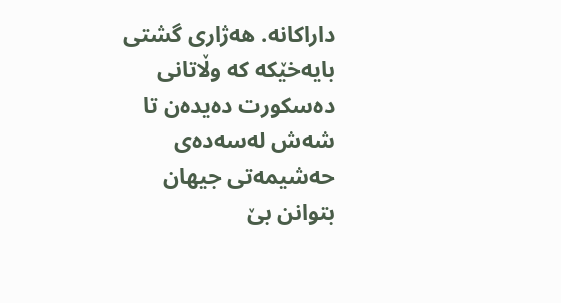داراكانه‌. هه‌ژاری گشتی بایه‌خێكه‌ كه‌ وڵاتانی ده‌سكورت ده‌یده‌ن تا شه‌ش له‌سه‌ده‌ی حه‌شیمه‌تی جیهان بتوانن بێ‌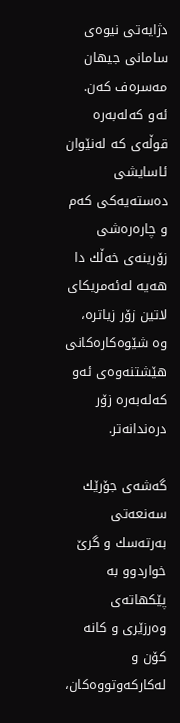دژایه‌تی نیوه‌ی سامانی جیهان مه‌سره‌ف كه‌ن. ئه‌و كه‌له‌به‌ره‌ قوڵه‌ی كه‌ له‌نێوان ئاسایشی ده‌سته‌یه‌كی كه‌م و چاره‌ره‌شی زۆرینه‌ی خه‌ڵك دا هه‌یه‌ له‌ئه‌مریكای لاتین زۆر زیاتره‌، وه‌ شێوه‌كاره‌كانی هێشتنه‌وه‌ی ئه‌و كه‌له‌به‌ره‌ زۆر دره‌ندانه‌تر.

گه‌شه‌ی جۆرێك سه‌نعه‌تی به‌رته‌سك و گرێ‌ خواردوو به‌ پێكهاته‌ی وه‌رزێری و كانه‌ كۆن و له‌كاركه‌وتووه‌كان،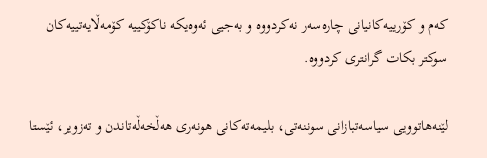كه‌م و كۆرییه‌كانیانی چاره‌سه‌ر نه‌كردووه‌ و به‌جیی ئه‌وه‌یكه‌ ناكۆكییه‌ كۆمه‌ڵایه‌تییه‌كان سوكتر بكات گرانتری كردووه‌.

لێنه‌هاتوویی سیاسه‌تبازانی سوننه‌تی، بلیمه‌ته‌كانی هونه‌ری هه‌ڵخه‌ڵه‌تاندن و ته‌زویر، ئێستا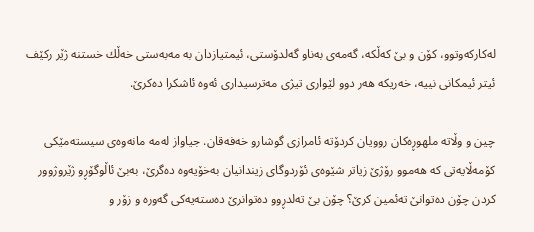له‌كاركه‌وتوو، كۆن و بێ‌ كه‌ڵكه‌، گه‌مه‌ی به‌ناو گه‌لدۆستی، ئیمتیازدان به‌ مه‌به‌ستی خه‌ڵك خستنه‌ ژێر ركێف ئیتر ئیمكانی نییه‌، خه‌ریكه‌ هه‌ر دوو لێواری تیژی مه‌ترسیداری ئه‌وه‌ ئاشكرا ده‌كرێ‌.

چین و وڵاته‌ ملهوڕه‌كان روویان كردۆته‌ ئامرازی گوشارو خه‌فه‌قان. جیاواز له‌مه‌ مانه‌وه‌ی سیسته‌مێكی كۆمه‌ڵایه‌تی كه‌ هه‌موو رۆژێ‌ زیاتر شێوه‌ی ئۆردوگای زیندانیان به‌خۆیه‌وه‌ ده‌گرێ‌، به‌بێ‌ ئاڵوگۆڕو ژێروژوور كردن چۆن ده‌توانێ‌ ته‌ئمین كرێ‌؟ چۆن بێ‌ ته‌لدڕوو ده‌توانرێ‌ ده‌سته‌یه‌كی گه‌وره‌ و زۆر و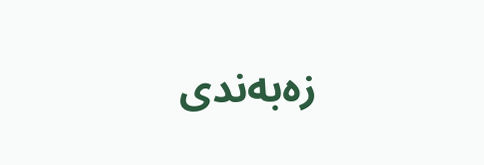زه‌به‌ندی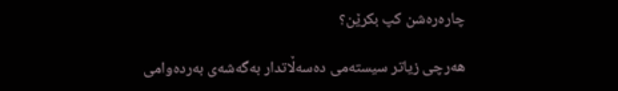چاره‌ره‌شن كپ بكرێن؟

هه‌رچی زیاتر سیسته‌می ده‌سه‌ڵاتدار به‌گه‌شه‌ی به‌رده‌وامی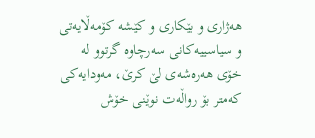هه‌ژاری و بێكاری و كێشه‌ كۆمه‌ڵایه‌تی و سیاسییه‌كانی سه‌رچاوه‌ گرتوو له‌ خۆی هه‌ره‌شه‌ی لێ‌ كرێ‌، مه‌ودایه‌كی كه‌متر بۆ رواڵه‌ت نوێنی خۆش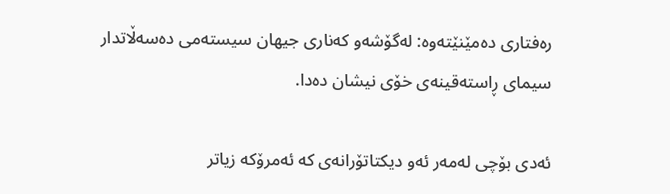ره‌فتاری ده‌مێنێته‌وه‌: له‌گۆشه‌و كه‌ناری جیهان سیسته‌می ده‌سه‌ڵاتدار سیمای ڕاسته‌قینه‌ی خۆی نیشان ده‌دا.

ئه‌دی بۆچی له‌مه‌ر ئه‌و دیكتاتۆرانه‌ی كه‌ ئه‌مرۆكه‌ زیاتر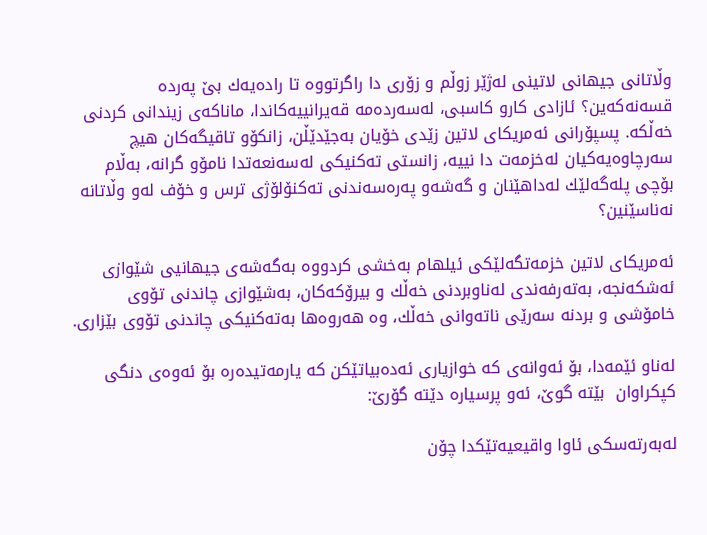وڵاتانی جیهانی لاتینی له‌ژێر زوڵم و زۆری دا راگرتووه‌ تا راده‌یه‌ك بێ‌ په‌رده‌ قسه‌نه‌كه‌ین؟ ئازادی كارو كاسبی، له‌سه‌رده‌مه‌ قه‌یرانییه‌كاندا، ماناكه‌ی زیندانی كردنی خه‌ڵكه‌. پسپۆرانی ئه‌مریكای لاتین زێدی خۆیان به‌جێدێڵن، زانكۆو تاقیگه‌كان هیچ سه‌رچاوه‌یه‌كیان له‌خزمه‌ت دا نییه‌، زانستی ته‌كنیكی له‌سه‌نعه‌تدا نامۆو گرانه‌، به‌ڵام بۆچی پله‌گه‌لێك له‌داهێنان و گه‌شه‌و په‌ره‌سه‌ندنی ته‌كنۆلۆژی ترس و خۆف له‌و وڵاتانه‌ نه‌ناسێنین؟

ئه‌مریكای لاتین خزمه‌تگه‌لێكی ئیلهام به‌خشی كردووه‌ به‌گه‌شه‌ی جیهانیی شێوازی ئه‌شكه‌نجه‌، به‌ته‌رفه‌ندی له‌ناوبردنی خه‌ڵك و بیرۆكه‌كان، به‌شێوازی چاندنی تۆوی خامۆشی و بردنه‌ سه‌رێی ناته‌وانی خه‌ڵك، وه‌ هه‌روه‌ها به‌ته‌كنیكی چاندنی تۆوی بێزاری.

له‌ناو ئێمه‌دا، بۆ ئه‌وانه‌ی كه‌ خوازیاری ئه‌ده‌بیاتێكن كه‌ یارمه‌تیده‌ره‌ بۆ ئه‌وه‌ی دنگی كپكراوان  بێته‌ گوێ‌، ئه‌و پرسیاره‌ دێته‌ گۆرێ‌:

له‌به‌رته‌سكی ئاوا واقیعیه‌تێكدا چۆن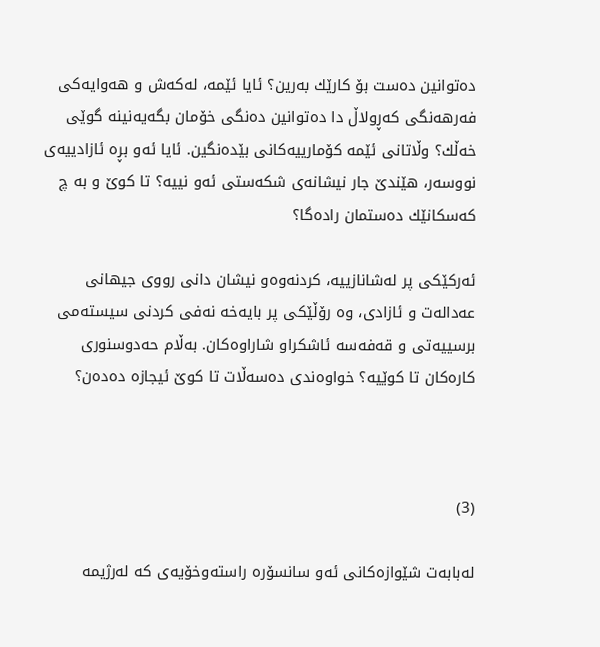ده‌توانین ده‌ست بۆ كارێك به‌رین؟ ئایا ئێمه‌، له‌كه‌ش و هه‌وایه‌كی فه‌رهه‌نگی كه‌ڕولاڵ دا ده‌توانین ده‌نگی خۆمان بگه‌یه‌نینه‌ گوێی خه‌ڵك؟ وڵاتانی ئێمه‌ كۆمارییه‌كانی بێده‌نگین. ئایا ئه‌و بڕه‌ ئازادییه‌ی نووسه‌ر، هێندێ‌ جار نیشانه‌ی شكه‌ستی ئه‌و نییه‌؟ تا كوێ‌ و به‌ چ كه‌سكانێك ده‌ستمان راده‌گا؟

ئه‌ركێكی پر له‌شانازییه‌، كردنه‌وه‌و نیشان دانی رووی جیهانی عه‌داله‌ت و ئازادی، وه‌ رۆڵێكی پر بایه‌خه‌ نه‌فی كردنی سیسته‌می برسییه‌تی و قه‌فه‌سه‌ ئاشكراو شاراوه‌كان. به‌ڵام حه‌دوسنوری كاره‌كان تا كوێیه‌؟ خواوه‌ندی ده‌سه‌ڵات تا كوێ‌ ئیجازه‌ ده‌ده‌ن؟



(3)

له‌بابه‌ت شێوازه‌كانی ئه‌و سانسۆره‌ راسته‌وخۆیه‌ی كه‌ له‌رژیمه‌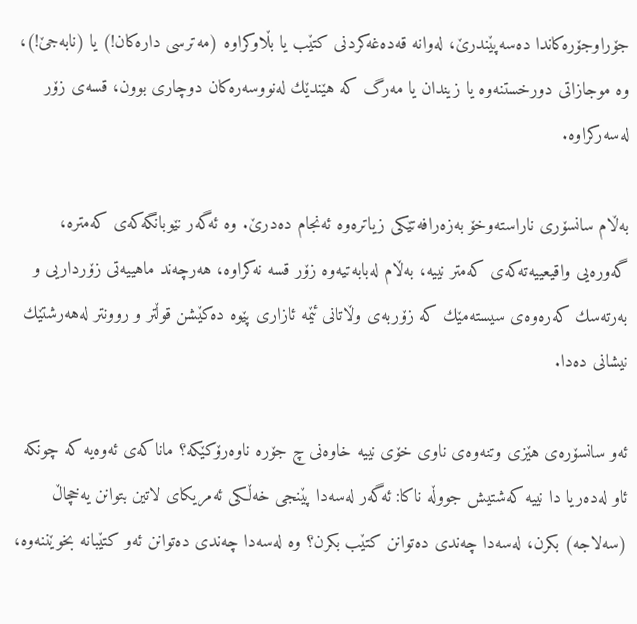جۆراوجۆره‌كاندا ده‌سه‌پێندرێ‌، له‌وانه‌ قه‌ده‌غه‌كردنی كتێب یا بڵاوكراوه‌ (مه‌ترسی داره‌كان!) یا (نابه‌جێ‌!)، وه‌ موجازاتی دورخستنه‌وه‌ یا زیندان یا مه‌رگ كه‌ هێندێك له‌نووسه‌ره‌كان دوچاری بوون، قسه‌ی زۆر له‌سه‌ركراوه‌.

به‌ڵام سانسۆری ناراسته‌وخۆ به‌زه‌رافه‌تێكی زیاتره‌وه‌ ئه‌نجام ده‌درێ‌. وه‌ ئه‌گه‌ر نێوبانگه‌كه‌ی كه‌متره‌، گه‌وره‌یی واقیعییه‌ته‌كه‌ی كه‌متر نییه‌، به‌ڵام له‌بابه‌تیه‌وه‌ زۆر قسه‌ نه‌كراوه‌، هه‌رچه‌ند ماهییه‌تی زۆرداریی و به‌رته‌سك كه‌ره‌وه‌ی سیسته‌مێك كه‌ زۆربه‌ی وڵاتانی ئێمه‌ ئازاری پێوه‌ ده‌كێشن قوڵتر و روونتر له‌هه‌رشتێك نیشانی ده‌دا.

ئه‌و سانسۆره‌ی هێزی وتنه‌وه‌ی ناوی خۆی نییه‌ خاوه‌نی چ جۆره‌ ناوه‌رۆكێكه‌؟ ماناكه‌ی ئه‌وه‌یه‌ كه‌ چونكه‌ ئاو له‌ده‌ریا دا نییه‌ كه‌شتیش جووڵه‌ ناكا: ئه‌گه‌ر له‌سه‌دا پێنجی خه‌ڵكی ئه‌مریكای لاتین بتوانن یه‌خچاڵ (سه‌لاجه‌) بكرن، له‌سه‌دا چه‌ندی ده‌توانن كتێب بكرن؟ وه‌ له‌سه‌دا چه‌ندی ده‌توانن ئه‌و كتێبانه‌ بخوێننه‌وه‌،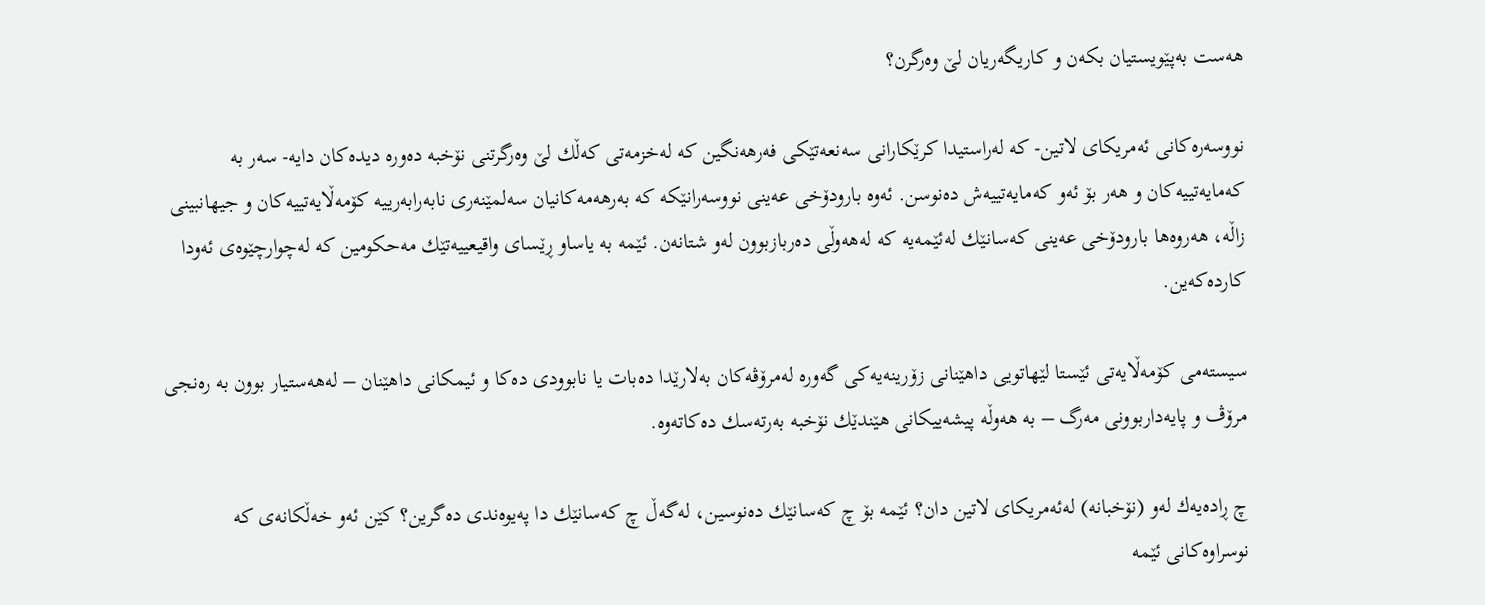هه‌ست به‌پێویستیان بكه‌ن و كاریگه‌ریان لێ‌ وه‌رگرن؟

نووسه‌ره‌كانی ئه‌مریكای لاتین- كه‌ له‌راستیدا كرێكارانی سه‌نعه‌تێكی فه‌رهه‌نگین كه‌ له‌خزمه‌تی كه‌ڵك لێ‌ وه‌رگرتنی نۆخبه‌ ده‌وره‌ دیده‌كان دایه‌- سه‌ر به‌ كه‌مایه‌تییه‌كان و هه‌ر بۆ ئه‌و كه‌مایه‌تییه‌ش ده‌نوسن. ئه‌وه‌ بارودۆخی عه‌ینی نووسه‌رانێكه‌ كه‌ به‌رهه‌مه‌كانیان سه‌لمێنه‌ری نابه‌رابه‌رییه‌ كۆمه‌ڵایه‌تییه‌كان و جیهانبینی زاڵه‌، هه‌روه‌ها بارودۆخی عه‌ینی كه‌سانێك له‌ئێمه‌یه‌ كه‌ له‌هه‌وڵی ده‌ربازبوون له‌و شتانه‌ن. ئێمه‌ به‌ یاساو ڕێسای واقیعییه‌تێك مه‌حكومین كه‌ له‌چوارچێوه‌ی ئه‌ودا كارده‌كه‌ین.

سیسته‌می كۆمه‌ڵایه‌تی ئێستا لێهاتویی داهێنانی زۆرینه‌یه‌كی گه‌وره‌ له‌مرۆڤه‌كان به‌لارێدا ده‌بات یا نابوودی ده‌كا و ئیمكانی داهێنان – له‌هه‌ستیار بوون به‌ ره‌نجی مرۆڤ و پایه‌داربوونی مه‌رگ – به‌ هه‌وڵه‌ پیشه‌ییكانی هێندێك نۆخبه‌ به‌رته‌سك ده‌كاته‌وه‌.

چ ڕاده‌یه‌ك له‌و (نۆخبانه‌) له‌ئه‌مریكای لاتین دان؟ ئێمه‌ بۆ چ كه‌سانێك ده‌نوسین، له‌گه‌ڵ چ كه‌سانێك دا په‌یوه‌ندی ده‌گرین؟ كێن ئه‌و خه‌ڵكانه‌ی كه‌ نوسراوه‌كانی ئێمه‌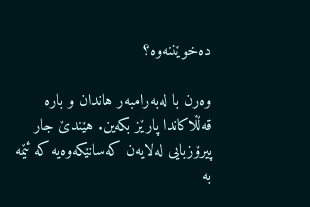ده‌خوێننه‌وه‌؟

وه‌رن با له‌به‌رامبه‌ر هاندان و باره‌ قه‌ڵڵاكاندا پارێز بكه‌ین. هێندێ‌ جار پیرۆزبایی له‌لایه‌ن كه‌سانێكه‌وه‌یه‌ كه‌ ئێمه‌ به‌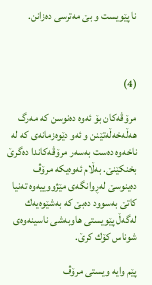نا پێویست و بێ‌ مه‌ترسی ده‌زانن.



(4)

مرۆڤه‌كان بۆ ئه‌وه‌ ده‌نوسن كه‌ مه‌رگ هه‌ڵه‌خه‌ڵه‌تێنن و ئه‌و دێوه‌زمانه‌ی كه‌ له‌ ناخه‌وه‌ ده‌ست به‌سه‌ر مرۆڤه‌كاندا ده‌گرێ  بخنكێنێ. به‌ڵام ئه‌وه‌یكه‌ مرۆڤ ده‌ینوسێ‌ له‌ڕوانگه‌ی مێژووییه‌وه‌ ته‌نیا كاتێ به‌سوود ده‌بێ‌ كه‌ به‌شێوه‌یه‌ك له‌گه‌ڵ پێویستی هاوبه‌شی ناسینه‌وه‌ی شوناس كۆك كرێ‌.

پێم وایه‌ ویستی مرۆڤ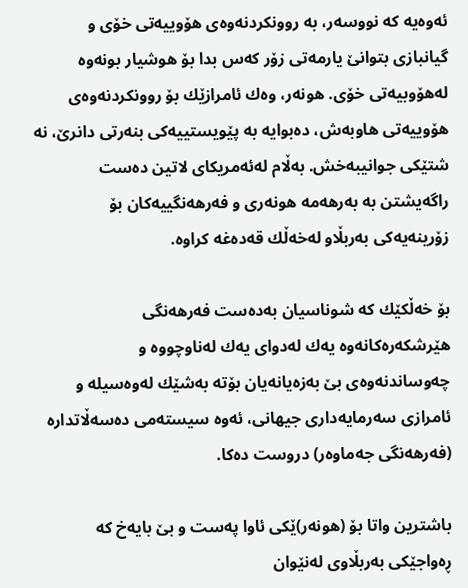ئه‌وه‌یه‌ كه‌ نووسه‌ر، به‌ روونكردنه‌وه‌ی هۆوییه‌تی خۆی و گیانبازی بتوانێ‌ یارمه‌تی زۆر كه‌س بدا بۆ هوشیار بونه‌وه‌ له‌هۆوبیه‌تی خۆی. هونه‌ر، وه‌ك ئامرازێك بۆ روونكردنه‌وه‌ی هۆوییه‌تی هاوبه‌ش، ده‌بوایه‌ به‌ پێویستییه‌كی بنه‌رتی دانرێ‌، نه‌ شتێكی جوانیبه‌خش. به‌ڵام له‌ئه‌مریكای لاتین ده‌ست راگه‌یشتن به‌ به‌رهه‌مه‌ هونه‌ری و فه‌رهه‌نگییه‌كان بۆ زۆرینه‌یه‌كی به‌ربڵاو له‌خه‌ڵك قه‌ده‌غه‌ كراوه‌.

بۆ خه‌ڵكێك كه‌ شوناسیان به‌ده‌ست فه‌رهه‌نگی هێرشكه‌ره‌كانه‌وه‌ یه‌ك له‌دوای یه‌ك له‌ناوچووه‌ و چه‌وساندنه‌وه‌ی بێ‌ به‌زه‌یانه‌یان بۆته‌ به‌شێك له‌وه‌سیله‌ و ئامرازی سه‌رمایه‌داری جیهانی، ئه‌وه‌ سیسته‌می ده‌سه‌ڵاتداره‌ (فه‌رهه‌نگی جه‌ماوه‌ر) دروست ده‌كا.

باشترین واتا بۆ (هونه‌ر)ێكی ئاوا په‌ست و بێ‌ بایه‌خ كه‌ ڕه‌واجێكی به‌ربڵاوی له‌نێوان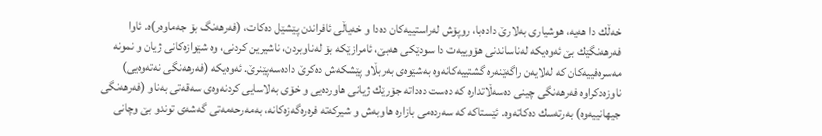خه‌ڵك دا هه‌یه‌، هوشیاری به‌لارێ‌ داده‌با، روپۆش له‌راستییه‌كان ده‌دا و خه‌یاڵی ئافراندن پێشێل ده‌كات، (فه‌رهه‌نگ بۆ جه‌ماوه‌ر)ه‌. ئاوا فه‌رهه‌نگێك بێ‌ ئه‌وه‌یكه‌ له‌ناساندنی هۆوییه‌ت دا سودێكی هه‌بێ‌، ئامرازێكه‌ بۆ له‌ناوبردن، ناشیرین كردنی، وه‌ شێوازه‌كانی ژیان و نمونه‌ مه‌سره‌فییه‌كان كه‌ له‌لایه‌ن راگه‌ێنه‌ره‌ گشتییه‌كانه‌وه‌ به‌شێوه‌ی به‌ربڵاو پێشكه‌ش ده‌كرێ‌ داده‌سه‌پێنرێ‌. ئه‌وه‌یكه‌ (فه‌رهه‌نگی نه‌ته‌وه‌یی) ناوزه‌دكراوه‌ فه‌رهه‌نگی چینی ده‌سه‌ڵاتداره‌ كه‌ ده‌ست ده‌داته‌ جۆرێك ژیانی هاورده‌یی و خۆی به‌لاسایی كردنه‌وه‌ی سه‌قه‌تی به‌ناو (فه‌رهه‌نگی جیهانییه‌وه‌) به‌رته‌سك ده‌كاته‌وه‌. ئێستاكه‌ كه‌ سه‌رده‌می بازاره‌ هاوبه‌ش و شیركه‌ته‌ فره‌ره‌گه‌زه‌كانه‌، به‌مه‌رحه‌مه‌تی گه‌شه‌ی توندو بێ‌ وچانی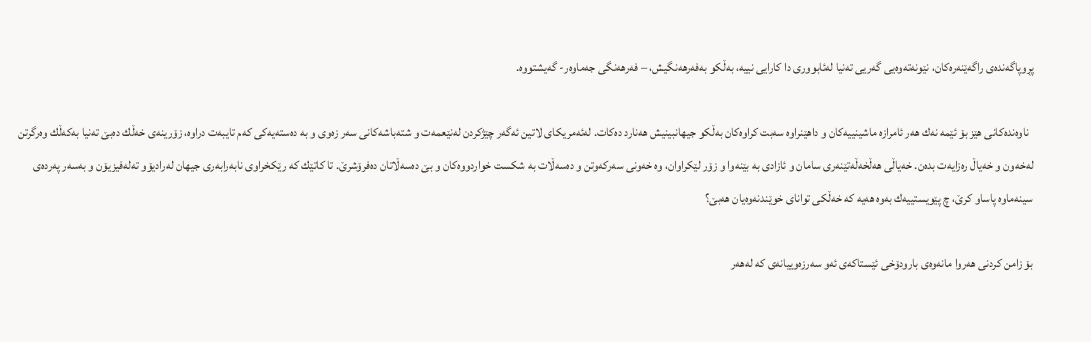پڕوپاگه‌نده‌ی راگه‌ێنه‌ره‌كان، نێونه‌ته‌وه‌یی گه‌ریی ته‌نیا له‌ئابووری دا كارایی نییه‌، به‌ڵكو به‌فه‌رهه‌نگیش، – فه‌رهه‌نگی جه‌ماوه‌ر- گه‌یشتووه‌.

  ناوه‌نده‌كانی هێز بۆ ئێمه‌ نه‌ك هه‌ر ئامرازه‌ ماشینییه‌كان و داهێنراوه‌ سه‌بت كراوه‌كان به‌ڵكو جیهانبینیش هه‌نارد ده‌كات. له‌ئه‌مریكای لاتین ئه‌گه‌ر چێژكردن له‌نێعمه‌ت و شته‌باشه‌كانی سه‌ر زه‌وی و به‌ ده‌سته‌یه‌كی كه‌م تایبه‌ت دراوه‌، زۆرینه‌ی خه‌ڵك ده‌بێ‌ ته‌نیا به‌كه‌ڵك وه‌رگرتن له‌خه‌ون و خه‌یاڵ ره‌زایه‌ت بده‌ن. خه‌یاڵی هه‌ڵخه‌ڵه‌تێنه‌ری سامان و ئازادی به‌ بێنه‌وا و زۆر لێكراوان، وه‌ خه‌ونی سه‌ركه‌وتن و ده‌سه‌ڵات به‌ شكست خواردووه‌كان و بێ‌ ده‌سه‌ڵاتان ده‌فرۆشرێ‌. تا كاتێك كه‌ رێكخراوی نابه‌رابه‌ری جیهان له‌رادیۆو ته‌له‌فیزیۆن و به‌سه‌ر په‌رده‌ی سینه‌ماوه‌ پاساو كرێ‌، چ پێویستییه‌ك به‌وه‌ هه‌یه‌ كه‌ خه‌ڵكی توانای خوێندنه‌وه‌یان هه‌بێ‌؟

بۆ زامن كردنی هه‌روا مانه‌وه‌ی بارودۆخی ئێستاكه‌ی ئه‌و سه‌رزه‌وییانه‌ی كه‌ له‌هه‌ر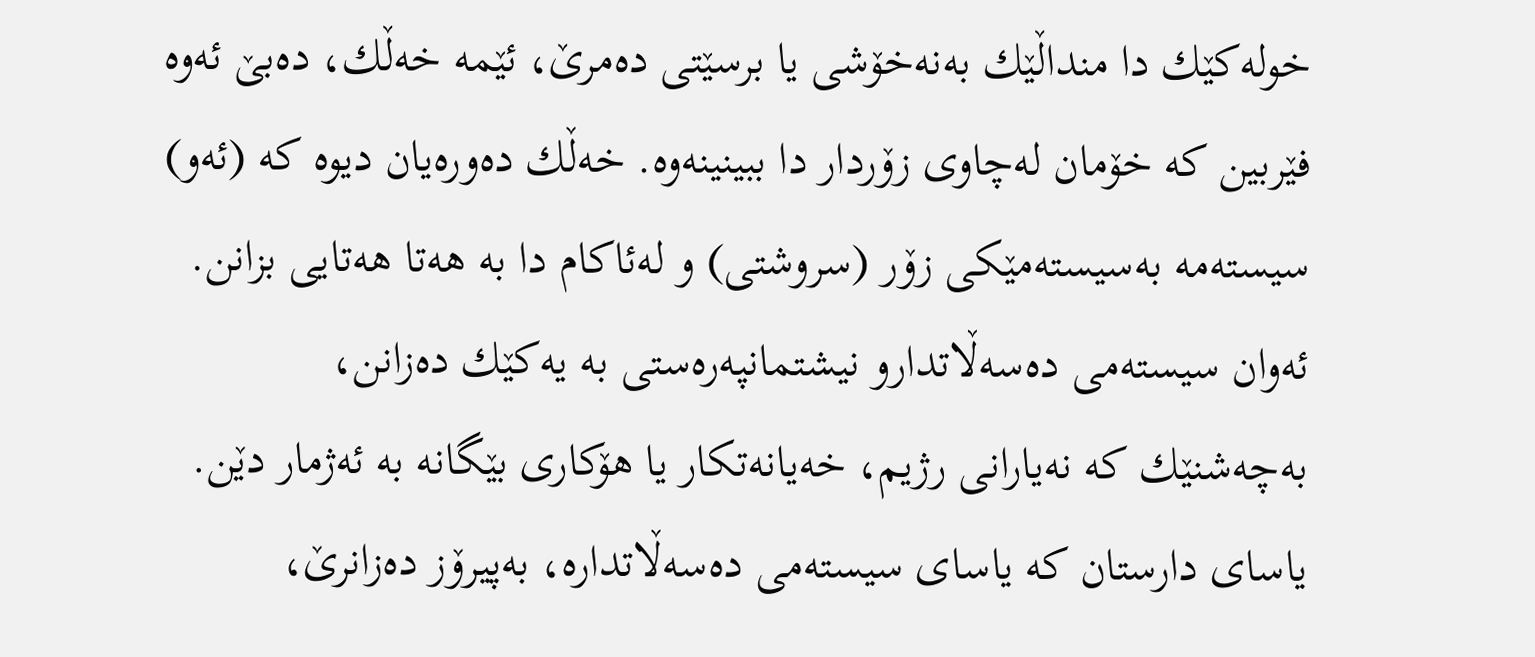خوله‌كێك دا منداڵێك به‌نه‌خۆشی یا برسێتی ده‌مرێ‌، ئێمه‌ خه‌ڵك، ده‌بێ‌ ئه‌وه‌ فێربین كه‌ خۆمان له‌چاوی زۆردار دا ببینینه‌وه‌. خه‌ڵك ده‌وره‌یان دیوه‌ كه‌ (ئه‌و) سیسته‌مه‌ به‌سیسته‌مێكی زۆر (سروشتی) و له‌ئاكام دا به‌ هه‌تا هه‌تایی بزانن. ئه‌وان سیسته‌می ده‌سه‌ڵاتدارو نیشتمانپه‌ره‌ستی به‌ یه‌كێك ده‌زانن، به‌چه‌شنێك كه‌ نه‌یارانی رژیم، خه‌یانه‌تكار یا هۆكاری بێگانه‌ به‌ ئه‌ژمار دێن. یاسای دارستان كه‌ یاسای سیسته‌می ده‌سه‌ڵاتداره‌، به‌پیرۆز ده‌زانرێ‌،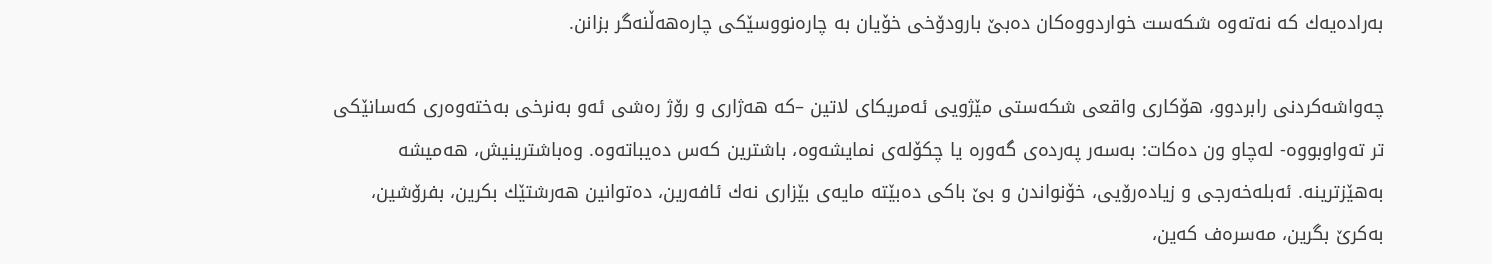به‌راده‌یه‌ك كه‌ نه‌ته‌وه‌ شكه‌ست خواردووه‌كان ده‌بێ‌ بارودۆخی خۆیان به‌ چاره‌نووسێكی چاره‌هه‌ڵنه‌گر بزانن.

چه‌واشه‌كردنی رابردوو، هۆكاری واقعی شكه‌ستی مێژویی ئه‌مریكای لاتین –كه‌ هه‌ژاری و رۆژ ره‌شی ئه‌و به‌نرخی به‌خته‌وه‌ری كه‌سانێكی تر ته‌واوبووه‌- له‌چاو ون ده‌كات: به‌سه‌ر په‌رده‌ی گه‌وره‌ یا چكۆله‌ی نمایشه‌وه‌، باشترین كه‌س ده‌یباته‌وه‌. وه‌باشترینیش، هه‌میشه‌ به‌هێزترینه‌. ئه‌بله‌خه‌رجی و زیاده‌رۆیی، خۆنواندن و بێ‌ باكی ده‌بێته‌ مایه‌ی بێزاری نه‌ك ئافه‌رین، ده‌توانین هه‌رشتێك بكرین، بفرۆشین، به‌كرێ‌ بگرین، مه‌سره‌ف كه‌ین،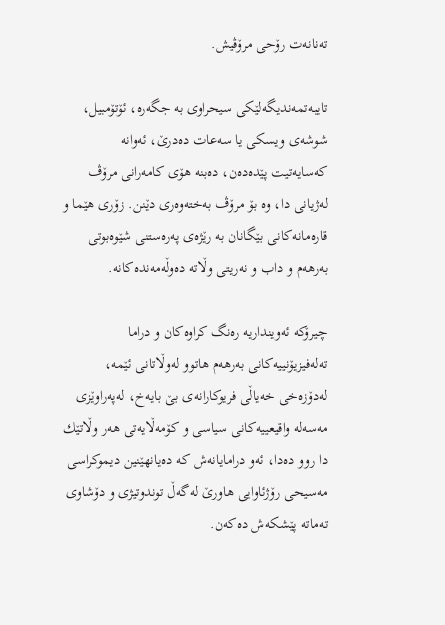ته‌نانه‌ت رۆحی مرۆڤیش.

تایبه‌تمه‌ندیگه‌لێكی سیحراوی به‌ جگه‌ره‌، ئۆتۆمبیل، شوشه‌ی ویسكی یا سه‌عات ده‌درێ‌، ئه‌وانه‌ كه‌سایه‌تیت پێده‌ده‌ن، ده‌بنه‌ هۆی كامه‌رانی مرۆڤ له‌ژیانی دا، وه‌ بۆ مرۆڤ به‌خته‌وه‌ری دێنن. زۆری هێما و قاره‌مانه‌كانی بێگانان به‌ رێژه‌ی په‌ره‌ستنی شێوه‌بوتی به‌رهه‌م و داب و نه‌ریتی وڵاته‌ ده‌وڵه‌مه‌نده‌كانه‌.

چیرۆكه‌ ئه‌وینداریه‌ ره‌نگ كراوه‌كان و دراما ته‌له‌فیزیۆنییه‌كانی به‌رهه‌م هاتوو له‌وڵاتانی ئێمه‌، له‌دۆزه‌خی خه‌یاڵی فریوكارانه‌ی بێ‌ بایه‌خ، له‌په‌راوێزی مه‌سه‌له‌ واقیعییه‌كانی سیاسی و كۆمه‌ڵایه‌تی هه‌ر وڵاتێك دا روو ده‌دا، ئه‌و درامایانه‌ش كه‌ ده‌یانهێنین دیموكراسی  مه‌سیحی رۆژئاوایی هاورێ‌ له‌گه‌ڵ توندوتیژی و دۆشاوی ته‌ماته‌ پێشكه‌ش ده‌كه‌ن.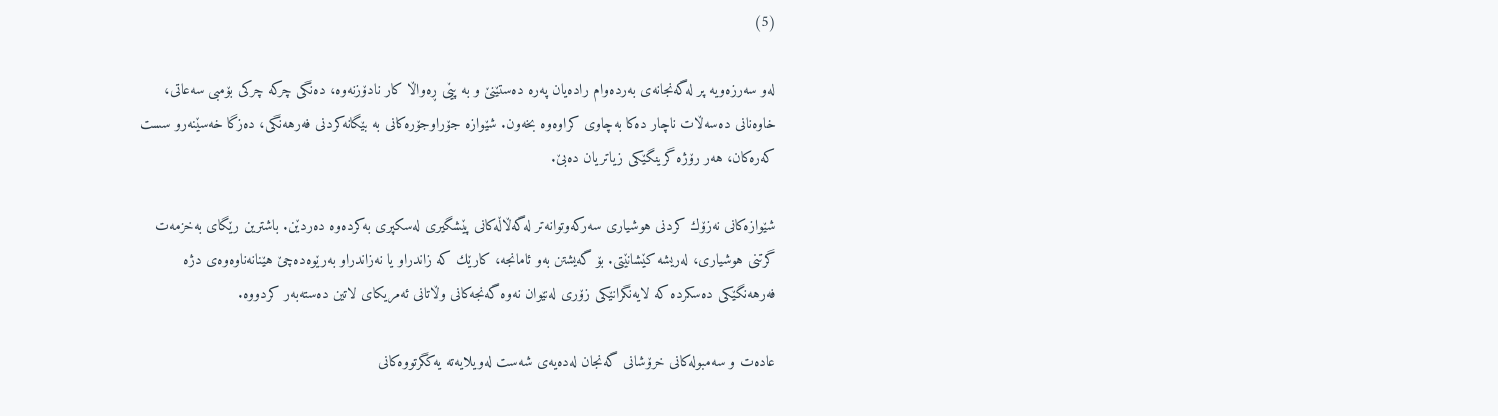(5)

له‌و سه‌رزه‌ویه‌ پر له‌گه‌نجانه‌ی به‌رده‌وام راده‌یان په‌ره‌ ده‌ستێنێ‌ و به‌ پێی ڕه‌واڵا كار نادۆزنه‌وه‌، ده‌نگی چركه‌ چركی بۆمبی سه‌عاتی، خاوه‌نانی ده‌سه‌ڵات ناچار ده‌كا به‌چاوی كراوه‌وه‌ بخه‌ون. شێوازه‌ جۆراوجۆره‌كانی به‌ بێگانه‌كردنی فه‌رهه‌نگی، ده‌زگا خه‌سێنه‌رو سست كه‌ره‌كان، هه‌ر رۆژه‌ گرینگێكی زیاتریان ده‌بێ‌.

شێوازه‌كانی نه‌زۆك كردنی هوشیاری سه‌ركه‌وتوانه‌تر له‌گه‌ڵاڵه‌كانی پێشگیری له‌سكپری به‌كرده‌وه‌ ده‌ردێن. باشترین رێگای به‌خزمه‌ت گرتنی هوشیاری، له‌ریشه‌ كێشانێتی. بۆ گه‌یشتن به‌و ئامانجه‌، كارێك كه‌ زاندراو یا نه‌زاندراو به‌رێوه‌ده‌چێ‌ هێنانه‌ناوه‌وه‌ی دژه‌ فه‌رهه‌نگێكی ده‌سكرده‌ كه‌ لایه‌نگرانێكی زۆری له‌نێوان نه‌وه‌ گه‌نجه‌كانی وڵاتانی ئه‌مریكای لاتین ده‌سته‌به‌ر كردووه‌.

عاده‌ت و سه‌مبوله‌كانی خرۆشانی گه‌نجان له‌ده‌یه‌ی شه‌ست له‌ویلایه‌ته‌ یه‌كگرتووه‌كانی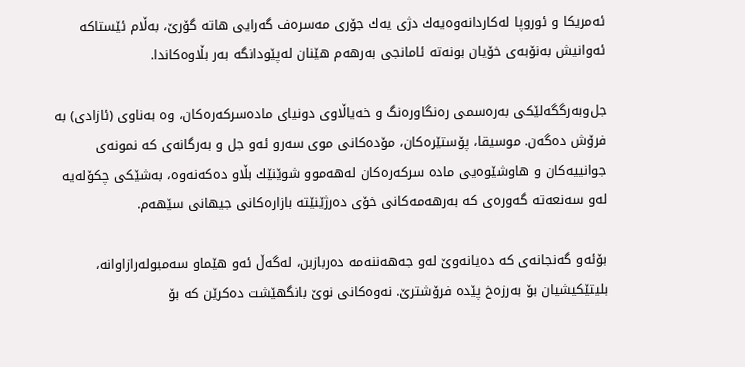ئه‌مریكا و ئوروپا له‌كاردانه‌وه‌یه‌ك دژی یه‌ك جۆری مه‌سره‌ف گه‌رایی هاته‌ گۆرێ‌، به‌ڵام ئێستاكه‌ ئه‌وانیش به‌نۆبه‌ی خۆیان بونه‌ته‌ ئامانجی به‌رهه‌م هێنان له‌پێودانگه‌ به‌ر بڵاوه‌كاندا.

جل‌وبه‌رگگه‌لێكی به‌ره‌سمی ره‌نگاوره‌نگ و خه‌یاڵاوی دونیای ماده‌سركه‌ره‌كان، وه‌ به‌ناوی (ئازادی) به‌ فرۆش ده‌گه‌ن. موسیقا، پۆستێره‌كان، مۆده‌كانی موی سه‌رو ئه‌و جل و به‌رگانه‌ی كه‌ نمونه‌ی جوانییه‌كان و هاوشێوه‌یی ماده‌ سركه‌ره‌كان له‌هه‌موو شوێنێك بڵاو ده‌كه‌نه‌وه‌، به‌شێكی چكۆله‌یه‌ له‌و سه‌نعه‌ته‌ گه‌وره‌ی كه‌ به‌رهه‌مه‌كانی خۆی ده‌رژێنێته‌ بازاره‌كانی جیهانی سێهه‌م.

بۆئه‌و گه‌نجانه‌ی كه‌ ده‌یانه‌وێ‌ له‌و جه‌هه‌ننه‌مه‌ ده‌ربازبن، له‌گه‌ڵ ئه‌و هێماو سه‌مبوله‌رازاوانه‌، بلیتێكیشیان بۆ به‌رزه‌خ پێده‌ فرۆشترێ‌. نه‌وه‌كانی نوێ‌ بانگهێشت ده‌كرێن كه‌ بۆ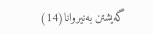گه‌یشتن به‌نیروانا(14)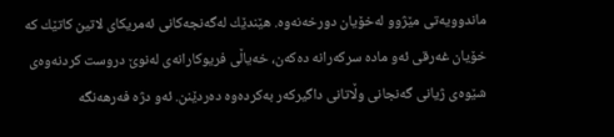ماندوویه‌تی مێژوو له‌خۆیان دورخه‌نه‌وه‌. هێندێك له‌گه‌نجه‌كانی ئه‌مریكای لاتین كاتێك كه‌ خۆیان غه‌رقی ئه‌و ماده‌ سركه‌رانه‌ ده‌كه‌ن، خه‌یاڵی فریوكارانه‌ی له‌نوێ‌ دروست كردنه‌وه‌ی شێوه‌ی ژیانی گه‌نجانی وڵاتانی داگیركه‌ر به‌كرده‌وه‌ ده‌ردێنن. ئه‌و دژه‌ فه‌رهه‌نگه‌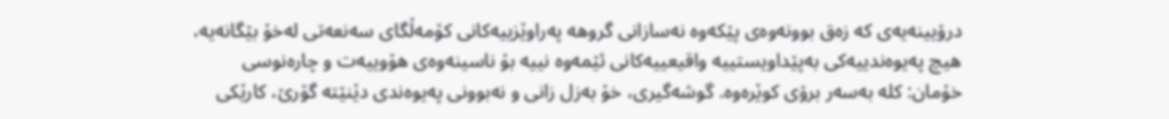درۆیینه‌یه‌ی كه‌ زه‌ق بوونه‌وه‌ی پێكه‌وه‌ نه‌سازانی گروهه‌ په‌راوێزییه‌كانی كۆمه‌ڵگای سه‌نعه‌تی له‌خۆ بێگانه‌یه‌، هیچ په‌یوه‌ندییه‌كی به‌پێداویستییه‌ واقیعییه‌كانی ئێمه‌وه‌ نییه‌ بۆ ناسینه‌وه‌ی هۆوییه‌ت و چاره‌نوسی خۆمان: كله‌ به‌سه‌ر برۆی كوێره‌وه‌. گوشه‌گیری، خۆ به‌زل زانی و نه‌بوونی په‌یوه‌ندی دێنێته‌ گۆرێ‌، كارێكی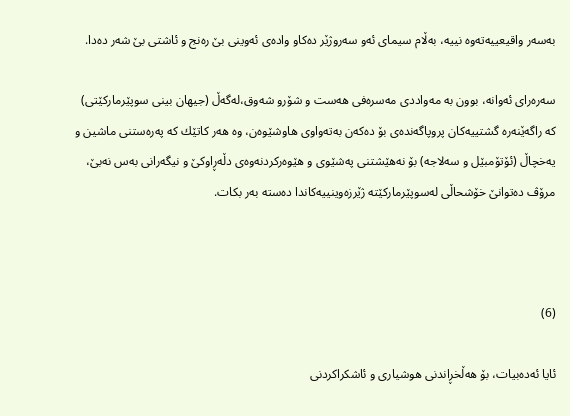به‌سه‌ر واقیعییه‌ته‌وه‌ نییه‌، به‌ڵام سیمای ئه‌و سه‌روژێر ده‌كاو واده‌ی ئه‌وینی بێ‌ ره‌نج و ئاشتی بێ‌ شه‌ر ده‌دا.

سه‌ره‌رای ئه‌وانه‌، بوون به‌ مه‌واددی مه‌سره‌فی هه‌ست و شۆرو شه‌وق،له‌گه‌ڵ (جیهان بینی سوپێرماركێتی) كه‌ راگه‌ێنه‌ره‌ گشتییه‌كان پروپاگه‌نده‌ی بۆ ده‌كه‌ن به‌ته‌واوی هاوشێوه‌ن، وه‌ هه‌ر كاتێك كه‌ په‌ره‌ستنی ماشین و یه‌خچاڵ (ئۆتۆمبێل و سه‌لاجه‌) بۆ نه‌هێشتنی په‌شێوی و هێوه‌ركردنه‌وه‌ی دڵه‌ڕاوكێ‌ و نیگه‌رانی به‌س نه‌بێ‌، مرۆڤ ده‌توانێ‌ خۆشحاڵی له‌سوپێرماركێته‌ ژێرزه‌وینییه‌كاندا ده‌سته‌ به‌ر بكات.



(6)

ئایا ئه‌ده‌بیات، بۆ هه‌ڵخڕاندنی هوشیاری و ئاشكراكردنی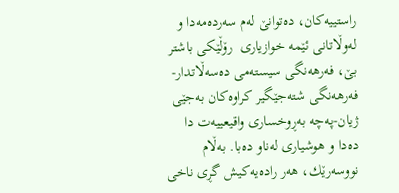راستییه‌كان، ده‌توانێ‌ له‌م سه‌رده‌مه‌دا و له‌وڵاتانی ئێمه‌ خوازیاری  رۆڵێكی باشتر بێ‌، فه‌رهه‌نگی سیسته‌می ده‌سه‌ڵاتدار- فه‌رهه‌نگی شته‌جێگیر كراوه‌كان به‌جێی ژیان-په‌چه‌ به‌ڕوخساری واقیعییه‌ت دا ده‌دا و هوشیاری له‌ناو ده‌با. به‌ڵام نووسه‌رێك، هه‌ر راده‌یه‌كیش گڕی ناخی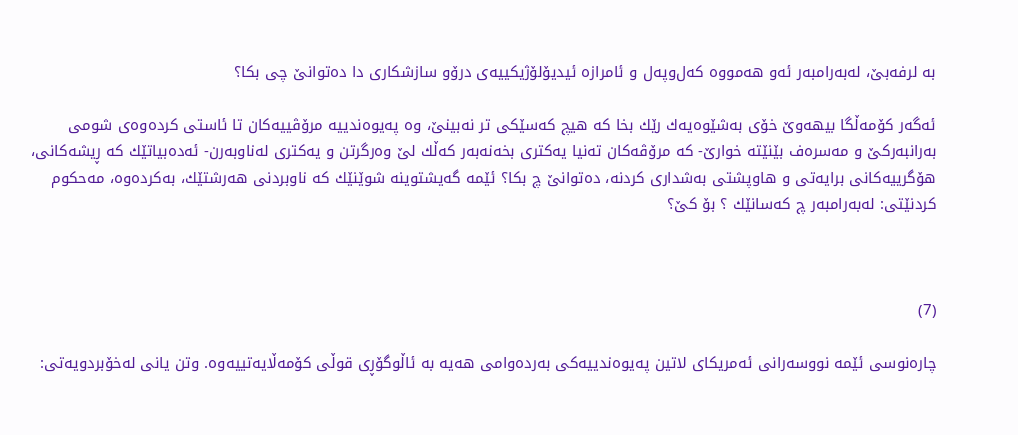به‌ لرفه‌بێ‌، له‌به‌رامبه‌ر ئه‌و هه‌مووه‌ كه‌ل‌وپه‌ل و ئامرازه‌ ئیدیۆلۆژیكییه‌ی درۆو سازشكاری دا ده‌توانێ‌ چی بكا؟

ئه‌گه‌ر كۆمه‌ڵگا بیهه‌وێ‌ خۆی به‌شێوه‌یه‌ك رێك بخا كه‌ هیچ كه‌سێكی تر نه‌بینێ‌، وه‌ په‌یوه‌ندییه‌ مرۆڤییه‌كان تا ئاستی كرده‌وه‌ی شومی به‌رانبه‌ركێ‌ و مه‌سره‌ف بێنێته‌ خوارێ‌- كه‌ مرۆڤه‌كان ته‌نیا یه‌كتری بخه‌نه‌به‌ر كه‌ڵك لێ‌ وه‌رگرتن و یه‌كتری له‌ناوبه‌رن- ئه‌ده‌بیاتێك كه‌ ڕیشه‌كانی، هۆگرییه‌كانی برایه‌تی و هاوپشتی به‌شداری كردنه‌، ده‌توانێ‌ چ بكا؟ ئێمه‌ گه‌یشتوینه‌ شوێنێك كه‌ ناوبردنی هه‌رشتێك، به‌كرده‌وه‌، مه‌حكوم كردنێتی: له‌به‌رامبه‌ر چ كه‌سانێك ؟ بۆ كێ‌؟



(7)

چاره‌نوسی ئێمه‌ نووسه‌رانی ئه‌مریكای لاتین په‌یوه‌ندییه‌كی به‌رده‌وامی هه‌یه‌ به‌ ئاڵوگۆڕی قوڵی كۆمه‌ڵایه‌تییه‌وه‌. وتن یانی له‌خۆبردویه‌تی: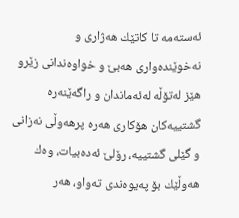ئه‌سته‌مه‌ تا كاتێك هه‌ژاری و نه‌خوێنده‌واری هه‌بێ‌ و خواوه‌ندانی زێرو هێز له‌تۆڵه‌ له‌ئه‌ماندان و راگه‌ێنه‌ره‌ گشتییه‌كان هۆكاری هه‌ره‌ پرهه‌وڵی نه‌زانی و گێلی گشتییه‌، رۆلێ‌ ئه‌ده‌بیات، وه‌ك هه‌وڵێك بۆ په‌یوه‌ندی ته‌واو، هه‌ر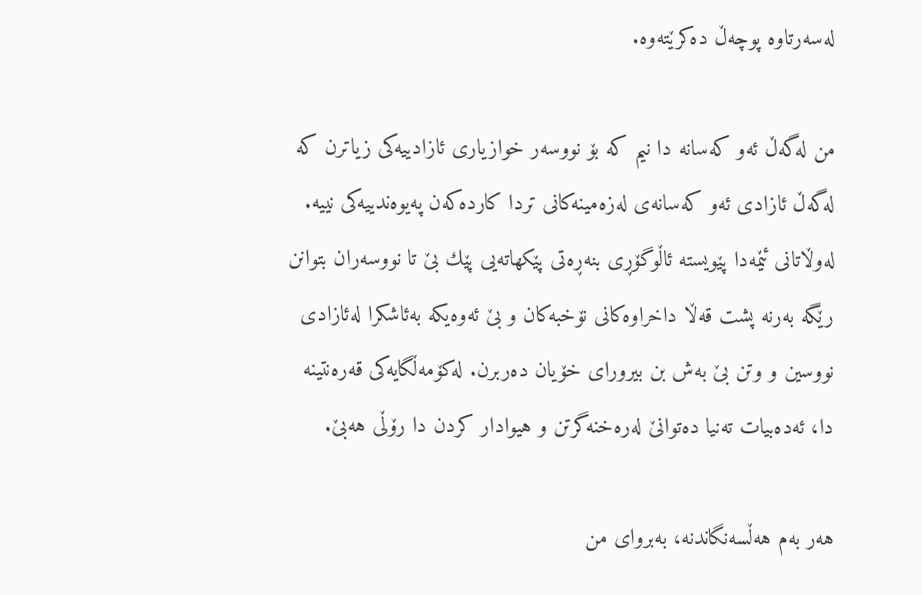له‌سه‌رتاوه‌ پوچه‌ڵ ده‌كرێته‌وه‌.

من له‌گه‌ڵ ئه‌و كه‌سانه‌ دا نیم كه‌ بۆ نووسه‌ر خوازیاری ئازادییه‌كی زیاترن كه‌ له‌گه‌ڵ ئازادی ئه‌و كه‌سانه‌ی له‌زه‌مینه‌كانی تردا كارده‌كه‌ن په‌یوه‌ندییه‌كی نییه‌. له‌وڵاتانی ئێمه‌دا پێویسته‌ ئاڵوگۆڕی بنه‌ڕه‌تی پێكهاته‌یی پێك بێ‌ تا نووسه‌ران بتوانن رێگه‌ به‌رنه‌ پشت قه‌ڵا داخراوه‌كانی نۆخبه‌كان و بێ‌ ئه‌وه‌یكه‌ به‌ئاشكرا له‌ئازادی نووسین و وتن بێ‌ به‌ش بن بیرورای خۆیان ده‌ربرن. له‌كۆمه‌ڵگایه‌كی قه‌ره‌نتینه‌ دا، ئه‌ده‌بیات ته‌نیا ده‌توانێ‌ له‌ره‌خنه‌گرتن و هیوادار كردن دا رۆڵی هه‌بێ‌.

هه‌ر به‌م هه‌ڵسه‌نگاندنه‌، به‌بروای من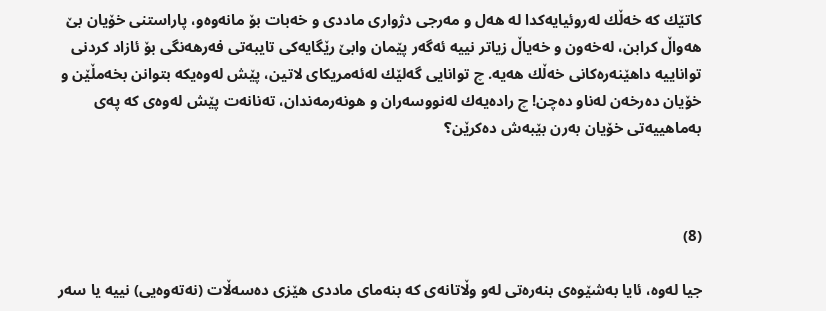كاتێك كه‌ خه‌ڵك له‌روئیایه‌كدا له‌ هه‌ل و مه‌رجی دژواری ماددی و خه‌بات بۆ مانه‌وه‌و، پاراستنی خۆیان بێ‌ هه‌واڵ كرابن، له‌خه‌ون و خه‌یاڵ زیاتر نییه‌ ئه‌گه‌ر پێمان وابێ‌ رێگایه‌كی تایبه‌تی فه‌رهه‌نگی بۆ ئازاد كردنی تواناییه‌ داهێنه‌ره‌كانی خه‌ڵك هه‌یه‌. چ توانایی گه‌لێك له‌ئه‌مریكای لاتین، پێش له‌وه‌یكه‌ بتوانن بخه‌مڵێن و خۆیان ده‌رخه‌ن له‌ناو ده‌چن! چ راده‌یه‌ك له‌نووسه‌ران و هونه‌رمه‌ندان، ته‌نانه‌ت پێش له‌وه‌ی كه‌ په‌ی به‌ماهییه‌تی خۆیان به‌رن بێبه‌ش ده‌كرێن؟



(8)

جیا له‌وه‌، ئایا به‌شێوه‌ی بنه‌ره‌تی له‌و وڵاتانه‌ی كه‌ بنه‌مای ماددی هێزی ده‌سه‌ڵات (نه‌ته‌وه‌یی) نییه‌ یا سه‌ر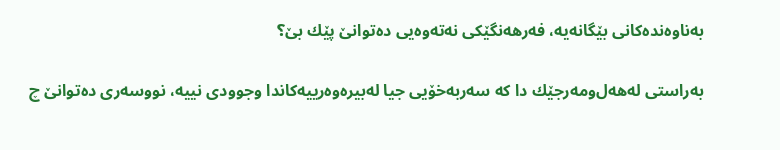به‌ناوه‌نده‌كانی بێگانه‌یه‌، فه‌رهه‌نگێكی نه‌ته‌وه‌یی ده‌توانێ‌ پێك بێ‌؟

به‌راستی له‌هه‌ل‌ومه‌رجێك دا كه‌ سه‌ربه‌خۆیی جیا له‌بیره‌وه‌رییه‌كاندا وجوودی نییه‌، نووسه‌ری ده‌توانێ‌ چ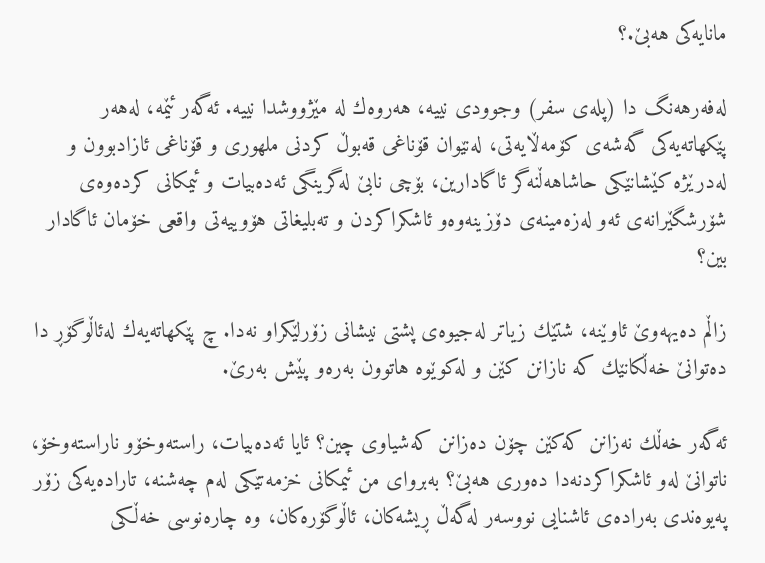مانایه‌كی هه‌بێ‌.؟

له‌فه‌رهه‌نگ دا (پله‌ی سفر) وجوودی نییه‌، هه‌روه‌ك له‌ مێژووشدا نییه‌. ئه‌گه‌ر ئێمه‌، له‌هه‌ر پێكهاته‌یه‌كی گه‌شه‌ی كۆمه‌ڵایه‌تی، له‌نێوان قۆناغی قه‌بوڵ كردنی ملهوری و قۆناغی ئازادبوون و له‌درێژه‌ كێشانێكی حاشاهه‌ڵنه‌گر ئاگادارین، بۆچی نابێ‌ له‌گرینگی ئه‌ده‌بیات و ئیمكانی كرده‌وه‌ی شۆرشگێرانه‌ی ئه‌و له‌زه‌مینه‌ی دۆزینه‌وه‌و ئاشكراكردن و ته‌بلیغاتی هۆوییه‌تی واقعی خۆمان ئاگادار بین؟

زاڵم ده‌یهه‌وێ‌ ئاوێنه‌، شتێك زیاتر له‌جیوه‌ی پشتی نیشانی زۆرلێكراو نه‌دا. چ پێكهاته‌یه‌ك له‌ئاڵوگۆڕ دا ده‌توانێ‌ خه‌ڵكانێك كه‌ نازانن كێن و له‌كوێوه‌ هاتوون به‌ره‌و پێش به‌رێ‌.

ئه‌گه‌ر خه‌ڵك نه‌زانن كه‌كێن چۆن ده‌زانن كه‌شیاوی چین؟ ئایا ئه‌ده‌بیات، راسته‌وخۆو ناراسته‌وخۆ، ناتوانێ‌ له‌و ئاشكراكردنه‌دا ده‌وری هه‌بێ‌؟ به‌بروای من ئیمكانی خزمه‌تێكی له‌م چه‌شنه‌، تاراده‌یه‌كی زۆر په‌یوه‌ندی به‌راده‌ی ئاشنایی نووسه‌ر له‌گه‌ڵ ڕیشه‌كان، ئاڵوگۆره‌كان، وه‌ چاره‌نوسی خه‌ڵكی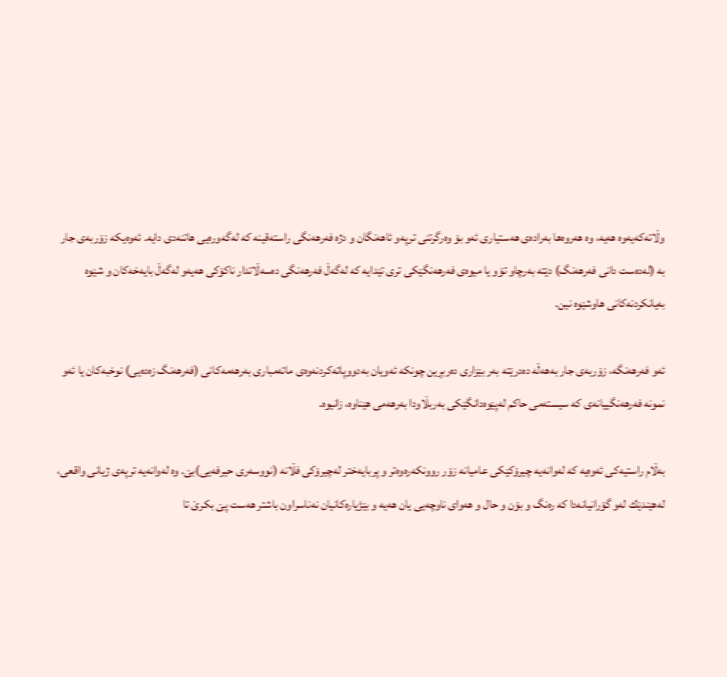وڵاته‌كه‌یه‌وه‌ هه‌یه‌، وه‌ هه‌روه‌ها به‌راده‌ی هه‌ستیاری ئه‌و بۆ وه‌رگرتنی ترپه‌و ئاهه‌نگان و دژه‌ فه‌رهه‌نگی راسته‌قینه‌ كه‌ له‌گه‌وره‌یی هاتنه‌دی دایه‌. ئه‌وه‌یكه‌ زۆربه‌ی جار به‌ (له‌ده‌ست دانی فه‌رهه‌نگ) دێته‌ به‌رچاو تۆو یا میوه‌ی فه‌رهه‌نگێكی تری تێدایه‌ كه‌ له‌گه‌ڵ فه‌رهه‌نگی ده‌سه‌ڵاتدار ناكۆكی هه‌یه‌و له‌گه‌ڵ بایه‌خه‌كان و شێوه‌ به‌یانكردنه‌كانی هاوشێوه‌ نین.

ئه‌و فه‌رهه‌نگه‌، زۆربه‌ی جار به‌هه‌ڵه‌ ده‌درێته‌ به‌ر بێزاری ده‌ربڕین چونكه‌ ئه‌ویان به‌دووپاته‌كردنه‌وه‌ی ماته‌مباری به‌رهه‌مه‌كانی (فه‌رهه‌نگ زه‌ده‌یی) نوخبه‌كان یا ئه‌و نمونه‌ فه‌رهه‌نگییانه‌ی كه‌ سیسته‌می حاكم له‌پێوه‌دانگێكی به‌ربڵاودا به‌رهه‌می هێناوه‌، زانیوه‌.

به‌ڵام راستیه‌كی ئه‌وه‌یه‌ كه‌ له‌وانه‌یه‌ چیرۆكێكی عامیانه‌ زۆر روونكه‌ره‌وه‌تر و پربایه‌ختر له‌چیرۆكی فڵانه‌ (نووسه‌ری حیرفه‌یی)بێ‌. وه‌ له‌وانه‌یه‌ ترپه‌ی ژیانی واقعی، له‌هێندێك له‌و گۆرانیانه‌دا كه‌ ره‌نگ و بۆن و حال و هه‌وای ناوچه‌یی یان هه‌یه‌ و بێژیاره‌كانیان نه‌ناسراون باشتر هه‌ست پێ‌ بكرێ‌ تا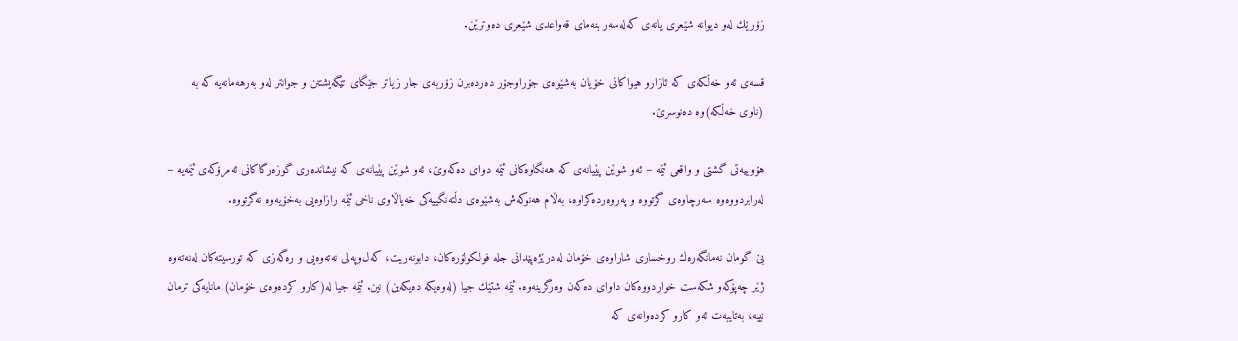زۆرێك له‌و دیوانه‌ شێعری یانه‌ی كه‌له‌سه‌ر بنه‌مای قه‌واعدی شێعری ده‌وترێن.

قسه‌ی ئه‌و خه‌ڵكه‌ی كه‌ ئازارو هیواكانی خۆیان به‌شێوه‌ی جۆراوجۆر ده‌رده‌برن زۆربه‌ی جار زیاتر جێگای تێگه‌یشتنن و جوانتر له‌و به‌رهه‌مانه‌یه‌ كه‌ به‌ (ناوی خه‌ڵكه‌)وه‌ ده‌نوسرێ‌.

هۆوییه‌تی گشتی و واقعی ئێمه‌ – ئه‌و شوێن پێیانه‌ی كه‌ هه‌نگاوه‌كانی ئێمه‌ دوای ده‌كه‌وێ‌، ئه‌و شوێن پێیانه‌ی كه‌ نیشانده‌ری گوزه‌رگاكانی ئه‌مرۆكه‌ی ئێمه‌یه‌ – له‌رابردووه‌وه‌ سه‌رچاوه‌ی گرتووه‌ و په‌روه‌رده‌كراوه‌، به‌ڵام هه‌نوكه‌ش به‌شێوه‌ی دڵته‌نگییه‌كی خه‌یاڵاوی ناخی ئێمه‌ رازاوه‌یی به‌خۆیه‌وه‌ نه‌گرتووه‌.

بێ‌ گومان نه‌مانگه‌ره‌ك روخساری شاراوه‌ی خۆمان له‌درێژه‌پێدانی جله‌ فولكولۆره‌كان، دابونه‌ریت، كه‌ل‌وپه‌لی نه‌ته‌وه‌یی و ره‌گه‌زی كه‌ تورسیته‌كان له‌نه‌ته‌وه‌ ژێر چه‌پۆكه‌و شكه‌ست خواردووه‌كان داوای ده‌كه‌ن وه‌رگرینه‌وه‌. ئێمه‌ شتێك جیا (له‌وه‌یكه‌ ده‌یكه‌ین) نین. ئێمه‌ جیا له‌(كارو كرده‌وه‌ی خۆمان) مانایه‌كی ترمان نییه‌، به‌تایبه‌ت ئه‌و كارو كرده‌وانه‌ی كه‌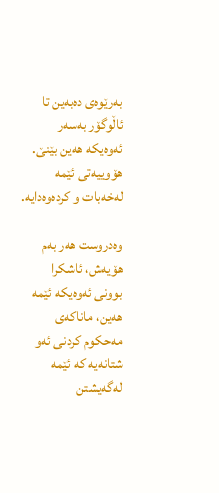به‌رێوه‌ی ده‌به‌ین تا ئاڵوگۆر به‌سه‌ر ئه‌وه‌یكه‌ هه‌ین بێنێ‌. هۆوییه‌تی ئێمه‌ له‌خه‌بات و كرده‌وه‌دایه‌.

وه‌دروست هه‌ر به‌م هۆیه‌ش، ئاشكرا بوونی ئه‌وه‌یكه‌ ئێمه‌ هه‌ین، ماناكه‌ی مه‌حكوم كردنی ئه‌و شتانه‌یه‌ كه‌ ئێمه‌ له‌گه‌یشتن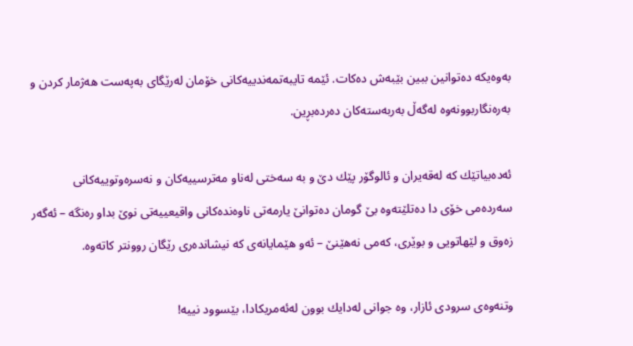به‌وه‌یكه‌ ده‌توانین ببین بێبه‌ش ده‌كات. ئێمه‌ تایبه‌تمه‌ندییه‌كانی خۆمان له‌رێگای به‌په‌ست هه‌ژمار كردن و به‌ره‌نگاربوونه‌وه‌ له‌گه‌ڵ به‌ربه‌سته‌كان ده‌رده‌بڕین.

ئه‌ده‌بیاتێك كه‌ له‌قه‌یران و ئالوگۆر پێك دێ‌ و به‌ سه‌ختی له‌ناو مه‌ترسییه‌كان و نه‌سره‌وتوییه‌كانی سه‌رده‌می خۆی دا ده‌تلێته‌وه‌ بێ‌ گومان ده‌توانێ‌ یارمه‌تی ناوه‌نده‌كانی واقیعییه‌تی نوێ‌ بداو ره‌نگه‌ – ئه‌گه‌ر زه‌وق و لێهاتویی و بوێری، كه‌می نه‌هێنێ‌ – ئه‌و هێمایانه‌ی كه‌ نیشانده‌ری رێگان روونتر كاته‌وه‌.

وتنه‌وه‌ی سرودی ئازار، وه‌ جوانی له‌دایك بوون له‌ئه‌مریكادا، بێسوود نییه‌!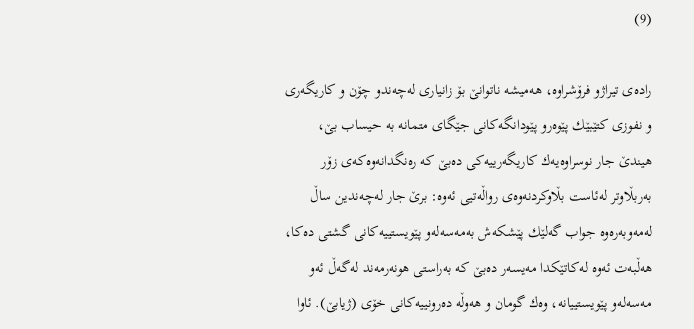(9)

راده‌ی تیراژو فرۆشراوه‌، هه‌میشه‌ ناتوانێ‌ بۆ زانیاری له‌چه‌ندو چۆن و كاریگه‌ری و نفوزی كتێبێك پێوه‌رو پێودانگه‌كانی جێگای متمانه‌ به‌ حیساب بێ‌، هیندێ‌ جار نوسراوه‌یه‌ك كاریگه‌رییه‌كی ده‌بێ‌ كه‌ ره‌نگدانه‌وه‌كه‌ی زۆر به‌ربڵاوتر له‌ئاست بڵاوكردنه‌وه‌ی رواڵه‌تیی ئه‌وه‌: برێ‌ جار له‌چه‌ندین ساڵ له‌مه‌وبه‌ره‌وه‌ جواب گه‌لێك پێشكه‌ش به‌مه‌سه‌له‌و پێویستییه‌كانی گشتی ده‌كا، هه‌ڵبه‌ت ئه‌وه‌ له‌كاتێكدا مه‌یسه‌ر ده‌بێ‌ كه‌ به‌راستی هونه‌رمه‌ند له‌گه‌ڵ ئه‌و مه‌سه‌له‌و پێویستییانه‌، وه‌ك گومان و هه‌وڵه‌ ده‌رونییه‌كانی خۆی (ژیابێ‌). ئاوا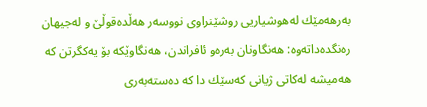به‌رهه‌مێك له‌هوشیاریی روشێنراوی نووسه‌ر هه‌ڵده‌قوڵێ‌ و له‌جیهان ره‌نگده‌داته‌وه‌: هه‌نگاونان به‌ره‌و ئافراندن، هه‌نگاوێكه‌ بۆ یه‌كگرتن كه‌ هه‌میشه‌ له‌كاتی ژیانی كه‌سێك دا كه‌ ده‌سته‌به‌ری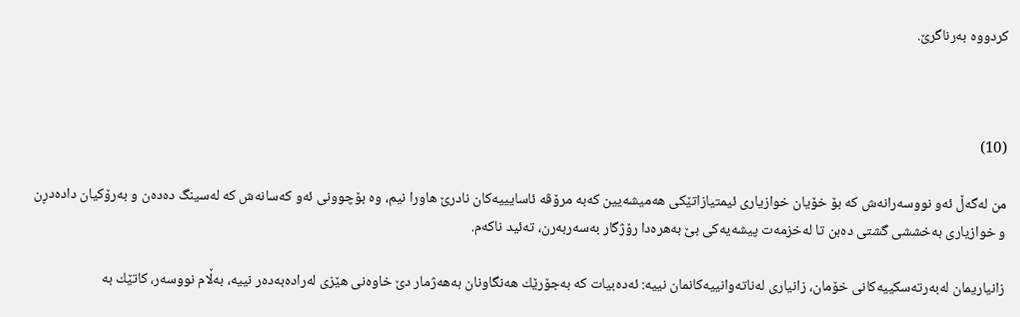كردووه‌ به‌رناگرێ.



(10)

من له‌گه‌ڵ ئه‌و نووسه‌رانه‌ش كه‌ بۆ خۆیان خوازیاری ئیمتیازاتێكی هه‌میشه‌یین كه‌به‌ مرۆڤه‌ ئاسایییه‌كان نادرێ‌ هاورا نیم، وه‌ بۆچوونی ئه‌و كه‌سانه‌ش كه‌ له‌سینگ ده‌ده‌ن و به‌رۆكیان داده‌دڕن و خوازیاری به‌خششی گشتی ده‌بن تا له‌خزمه‌ت پیشه‌یه‌كی بێ‌ به‌هره‌دا رۆژگار به‌سه‌ربه‌رن، ته‌ئید ناكه‌م.

زانیاریمان له‌به‌رته‌سكییه‌كانی خۆمان، زانیاری له‌ناته‌وانییه‌كانمان نییه‌: ئه‌ده‌بیات كه‌ به‌جۆرێك هه‌نگاونان به‌هه‌ژمار دێ‌ خاوه‌نی هێزی له‌راده‌به‌ده‌ر نییه‌، به‌ڵام نووسه‌ر، كاتێك به‌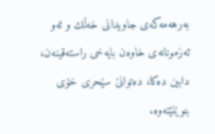به‌رهه‌مه‌كه‌ی جاویدانی خه‌ڵك و ئه‌و ئه‌زمونانه‌ی خاوه‌ن بایه‌خی راسته‌قینه‌ن، دابین ده‌كا، ده‌توانێ‌ سێحری خۆی بنوێنێته‌وه‌.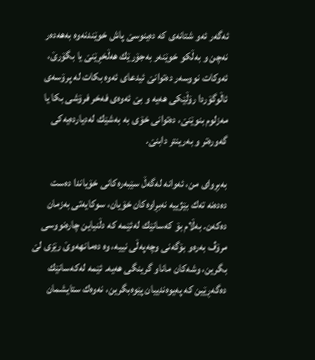ئه‌گه‌ر ئه‌و شتانه‌ی كه‌ ده‌ینوسێ‌ پاش خوێندنه‌وه‌ به‌هه‌ده‌ر نه‌چن و به‌ڵكو خوێنه‌ر به‌جۆرێك هه‌ڵخڕێنێ‌ یا بگۆرێ‌، ئه‌وكات نووسه‌ر ده‌توانێ‌ ئیدعای ئه‌وه‌ بكات له‌ پرۆسه‌ی ئاڵوگۆردا رۆڵێكی هه‌یه‌ و بێ‌ ئه‌وه‌ی فه‌خر فرۆشی بكا یا مه‌زلوم بنوێنێ‌، ده‌توانی خۆی به‌ به‌شێك له‌دیارده‌یه‌كی گه‌وره‌تر و به‌رینتر دابنێ‌.

به‌بڕوای من، ئه‌وانه‌ له‌گه‌ڵ سێبه‌ره‌كانی خۆیاندا ده‌ست ده‌ده‌نه‌ ته‌ك بێژییه‌ نه‌بڕاوه‌كان خۆیان، سوكایه‌تی به‌زمان ده‌كه‌ن. به‌ڵام بۆ كه‌سانێك له‌ئێمه‌ كه‌ دڵنیاین چاره‌نووسی مرۆڤ به‌ره‌و بۆگه‌نی وچه‌په‌ڵی نییه‌، وه‌ ده‌مانهه‌وێ‌ رێزی لێ‌ بگرین، وشه‌كان ماناو گرینگی هه‌یه‌. ئێمه‌ له‌كه‌سانێك ده‌گه‌ڕێین كه‌ په‌یوه‌ندییان پێوه‌بگرین، نه‌وه‌ك ستایشمان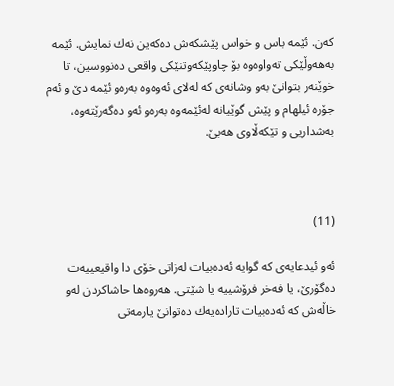كه‌ن. ئێمه‌ باس و خواس پێشكه‌ش ده‌كه‌ین نه‌ك نمایش. ئێمه‌ به‌هه‌وڵێكی ته‌واوه‌وه‌ بۆ چاوپێكه‌وتنێكی واقعی ده‌نووسین، تا خوێنه‌ر بتوانێ‌ به‌و وشانه‌ی كه‌ له‌لای ئه‌وه‌وه‌ به‌ره‌و ئێمه‌ دێ‌ و ئه‌م جۆره‌ ئیلهام و پێش گوێیانه‌ له‌ئێمه‌وه‌ به‌ره‌و ئه‌و ده‌گه‌رێته‌وه‌، به‌شداریی و تێكه‌ڵاوی هه‌بێ‌.



(11)

ئه‌و ئیدعایه‌ی كه‌ گوایه‌ ئه‌ده‌بیات له‌زاتی خۆی دا واقیعییه‌ت ده‌گۆرێ‌، یا فه‌خر فرۆشییه‌ یا شێتی. هه‌روه‌ها حاشاكردن له‌و خاڵه‌ش كه‌ ئه‌ده‌بیات تاراده‌یه‌ك ده‌توانێ‌ یارمه‌تی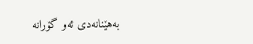به‌هێنانه‌دی ئه‌و گۆرانه‌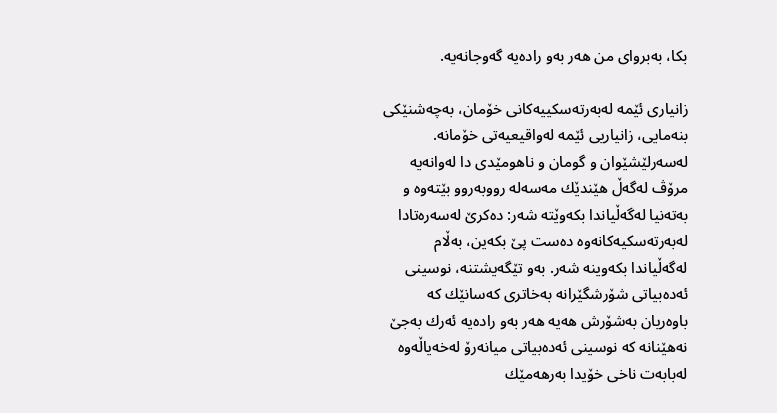بكا، به‌بروای من هه‌ر به‌و راده‌یه‌ گه‌وجانه‌یه‌.

زانیاری ئێمه‌ له‌به‌رته‌سكییه‌كانی خۆمان، به‌چه‌شنێكی بنه‌مایی، زانیاریی ئێمه‌ له‌واقیعیه‌تی خۆمانه‌. له‌سه‌رلێشێوان و گومان و ناهومێدی دا له‌وانه‌یه‌ مرۆڤ له‌گه‌ڵ هێندێك مه‌سه‌له‌ رووبه‌روو بێته‌وه‌ و به‌ته‌نیا له‌گه‌ڵیاندا بكه‌وێته‌ شه‌ر: ده‌كرێ‌ له‌سه‌ره‌تادا له‌به‌رته‌سكیه‌كانه‌وه‌ ده‌ست پێ‌ بكه‌ین، به‌ڵام له‌گه‌ڵیاندا بكه‌وینه‌ شه‌ر. به‌و تێگه‌یشتنه‌، نوسینی ئه‌ده‌بیاتی شۆرشگێرانه‌ به‌خاتری كه‌سانێك كه‌ باوه‌ریان به‌شۆرش هه‌یه‌ هه‌ر به‌و راده‌یه‌ ئه‌رك به‌جێ‌ نه‌هێنانه‌ كه‌ نوسینی ئه‌ده‌بیاتی میانه‌رۆ له‌خه‌یاڵه‌وه‌ له‌بابه‌ت ناخی خۆیدا به‌رهه‌مێك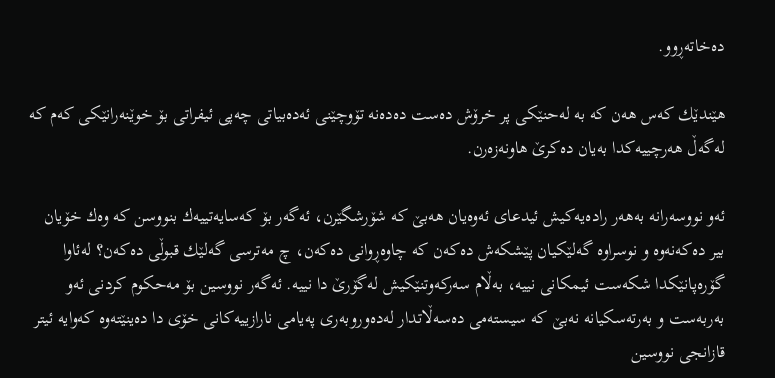ده‌خاته‌ڕوو.

هێندێك كه‌س هه‌ن كه‌ به‌ له‌حنێكی پر خرۆش ده‌ست ده‌ده‌نه‌ تۆوچێنی ئه‌ده‌بیاتی چه‌پی ئیفراتی بۆ خوێنه‌رانێكی كه‌م كه‌ له‌گه‌ڵ هه‌رچییه‌كدا به‌یان ده‌كرێ‌ هاونه‌زه‌رن.

ئه‌و نووسه‌رانه‌ به‌هه‌ر راده‌یه‌كیش ئیدعای ئه‌وه‌یان هه‌بێ‌ كه‌ شۆرشگێرن، ئه‌گه‌ر بۆ كه‌سایه‌تییه‌ك بنووسن كه‌ وه‌ك خۆیان بیر ده‌كه‌نه‌وه‌ و نوسراوه‌ گه‌لێكیان پێشكه‌ش ده‌كه‌ن كه‌ چاوه‌ڕوانی ده‌كه‌ن، چ مه‌ترسی گه‌لێك قبوڵی ده‌كه‌ن؟ له‌ئاوا گۆره‌پانێكدا شكه‌ست ئیمكانی نییه‌، به‌ڵام سه‌ركه‌وتنێكیش له‌گۆرێ‌ دا نییه‌. ئه‌گه‌ر نووسین بۆ مه‌حكوم كردنی ئه‌و به‌ربه‌ست ‌و به‌رته‌سكیانه‌ نه‌بێ‌ كه‌ سیسته‌می ده‌سه‌ڵاتدار له‌ده‌وروبه‌ری په‌یامی نارازییه‌كانی خۆی دا ده‌ینێته‌وه‌ كه‌وایه‌ ئیتر قازانجی نووسین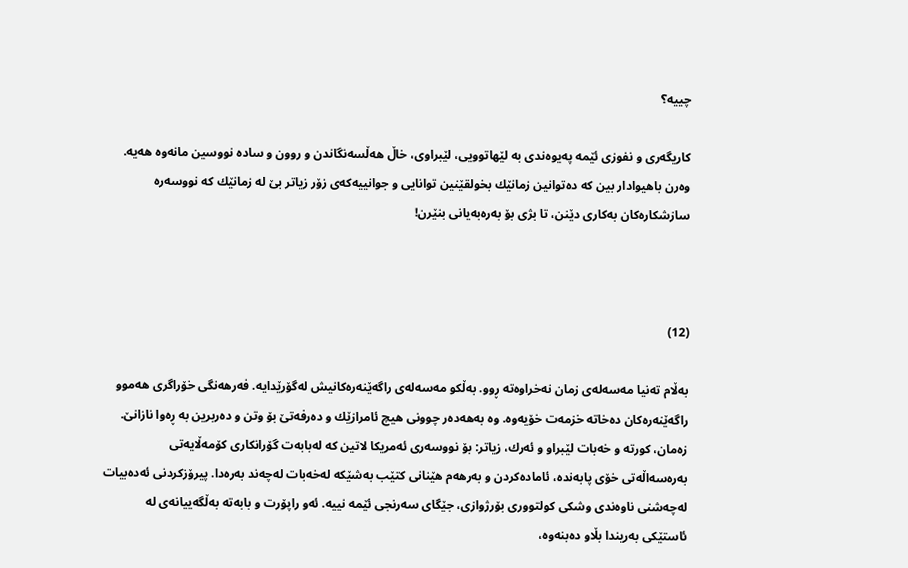چییه‌؟

كاریگه‌ری و نفوزی ئێمه‌ په‌یوه‌ندی به‌ لێهاتوویی، لێبراوی، خاڵ هه‌ڵسه‌نگاندن و روون و ساده‌ نووسین مانه‌وه‌ هه‌یه‌. وه‌رن باهیوادار بین كه‌ ده‌توانین زمانێك بخولقێنین توانایی و جوانییه‌كه‌ی زۆر زیاتر بێ‌ له‌ زمانێك كه‌ نووسه‌ره‌ سازشكاره‌كان به‌كاری دێنن، تا بژی بۆ به‌ره‌به‌یانی بنێرن!



(12)

به‌ڵام ته‌نیا مه‌سه‌له‌ی زمان نه‌خراوه‌ته‌ ڕوو. به‌ڵكو مه‌سه‌له‌ی راگه‌ێنه‌ره‌كانیش له‌گۆرێدایه‌. فه‌رهه‌نگی خۆراگری هه‌موو راگه‌ێنه‌ره‌كان ده‌خاته‌ خزمه‌ت خۆیه‌وه‌. وه‌ به‌هه‌ده‌ر چوونی هیچ ئامرازێك و ده‌رفه‌تێ بۆ وتن و ده‌ربرین به‌ ڕه‌وا نازانێ‌. زه‌مان، كورته‌ و خه‌بات لێبراو و ئه‌رك، زیاتر: بۆ نووسه‌ری ئه‌مریكا لاتین كه‌ له‌بابه‌ت گۆرانكاری كۆمه‌ڵایه‌تی به‌ره‌سه‌اڵه‌تی خۆی پابه‌نده‌، ئاماده‌كردن و به‌رهه‌م هێنانی كتێب به‌شێكه‌ له‌خه‌بات له‌چه‌ند به‌ره‌دا. پیرۆزكردنی ئه‌ده‌بیات له‌چه‌شنی ناوه‌ندی وشكی كولتووری بۆرژوازی، جێگای سه‌رنجی ئێمه‌ نییه‌. ئه‌و راپۆرت و بابه‌ته‌ به‌ڵگه‌ییانه‌ی له‌ ئاستێكی به‌ریندا بڵاو ده‌بنه‌وه‌،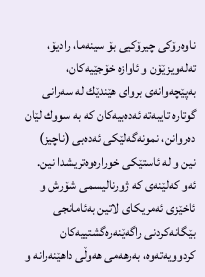ناوه‌رۆكی چیرۆكیی بۆ سینه‌ما، رادیۆ، ته‌له‌ویزێۆن و ئاوازه‌ خۆجێیه‌كان، به‌پێچه‌وانه‌ی بروای هێندێك له‌ سه‌رانی گوتاره‌ تایبه‌ته‌ ئه‌ده‌بیه‌كان كه‌ به‌ سووك لێان ده‌روانن، نمونه‌گه‌لێكی ئه‌ده‌بی (ناچیز) نین و له‌ ئاستێكی خوراره‌وه‌تریشدا نین. ئه‌و كه‌لێنه‌ی كه‌ ژورنالیسمی شۆرش و ئاخێزی ئه‌مریكای لاتین به‌ئامانجی بێگانه‌كردنی راگه‌ێنه‌ره‌گشتییه‌كان كردوویه‌ته‌وه‌، به‌رهه‌می هه‌وڵی داهێنه‌رانه‌ و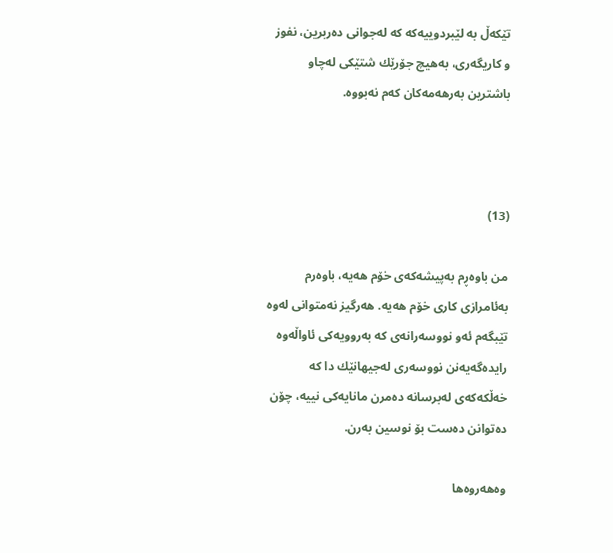تێكه‌ڵ به‌ لێبردوییه‌كه‌ كه‌ له‌جوانی ده‌ربرین، نفوز و كاریگه‌ری، به‌هیچ جۆرێك شتێكی له‌چاو باشترین به‌رهه‌مه‌كان كه‌م نه‌بووه‌.



(13)

من باوه‌ڕم به‌پیشه‌كه‌ی خۆم هه‌یه‌، باوه‌رم به‌ئامرازی كاری خۆم هه‌یه‌. هه‌رگیز نه‌متوانی له‌وه‌ تێبگه‌م ئه‌و نووسه‌رانه‌ی كه‌ به‌روویه‌كی ئاواڵه‌وه‌ رایده‌گه‌یه‌نن نووسه‌ری له‌جیهانێك دا كه‌ خه‌ڵكه‌كه‌ی له‌برسانه‌ ده‌مرن مانایه‌كی نییه‌، چۆن ده‌توانن ده‌ست بۆ نوسین به‌رن.

وه‌هه‌روه‌ها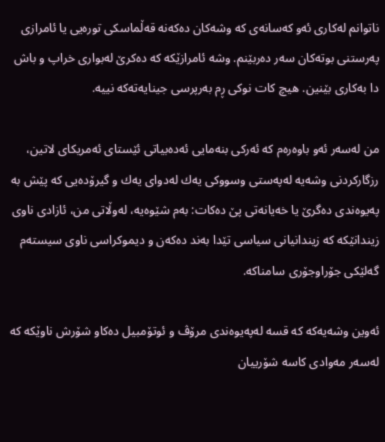ناتوانم له‌كاری ئه‌و كه‌سانه‌ی كه‌ وشه‌كان ده‌كه‌نه‌ قه‌ڵماسكی توره‌یی یا ئامرازی په‌رستنی بوته‌كان سه‌ر ده‌ربێنم. وشه‌ ئامرازێكه‌ كه‌ ده‌كرێ‌ له‌بواری خراپ و باش دا به‌كاری بێنین. هیچ كات نوكی ڕم به‌رپرسی جینایه‌ته‌كه‌ نییه‌.

من له‌سه‌ر ئه‌و باوه‌ره‌م كه‌ ئه‌ركی بنه‌مایی ئه‌ده‌بیاتی ئێستای ئه‌مریكای لاتین، رزگاركردنی وشه‌یه‌ له‌په‌ستی وسووكی یه‌ك له‌دوای یه‌ك و گیرۆده‌یی كه‌ پێش به‌ په‌یوه‌ندی ده‌گرێ‌ یا خه‌یانه‌تی پێ‌ ده‌كات: به‌م شێوه‌یه‌، له‌وڵاتی من، ئازادی ناوی زیندانێكه‌ كه‌ زیندانیانی سیاسی تێدا به‌ند ده‌كه‌ن و دیموكراسی ناوی سیسته‌م گه‌لێكی جۆراوجۆری سامناكه‌.

ئه‌وین وشه‌یه‌كه‌ كه‌ قسه‌ له‌په‌یوه‌ندی مرۆڤ و ئوتۆمبیل ده‌كاو شۆرش ناوێكه‌ كه‌ له‌سه‌ر مه‌وادی كاسه‌ شۆرییان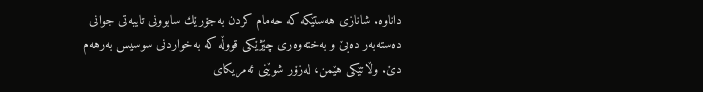داناوه‌. شانازی هه‌ستێكه‌ كه‌ حه‌مام كردن به‌جۆرێك سابوونی تایبه‌تی جوانی ده‌سته‌به‌ر ده‌بێ و به‌خته‌وه‌ری چێژێكی قووڵه‌ كه‌ به‌خواردنی سوسیس به‌رهه‌م دێ‌. وڵاتێكی هێمن، له‌زۆر شوێنی ئه‌مریكای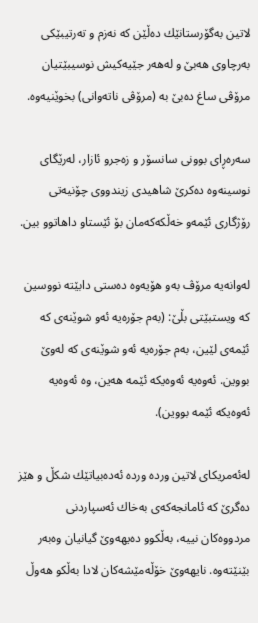لاتین به‌گۆرستانێك ده‌ڵێن كه‌ نه‌زم و ته‌رتیبێكی به‌رچاوی هه‌بێ‌ و له‌هه‌ر جێیه‌كیش نوسیبێتیان مرۆڤی ساغ ده‌بێ‌ به‌ (مرۆڤی ناته‌وانی) بخوێنیه‌وه‌.

سه‌ره‌ڕای بوونی سانسۆر و زه‌جرو ئازار، له‌رێگای نوسینه‌وه‌ ده‌كرێ‌ شاهیدی زیندووی چۆنیه‌تی رۆژگاری ئێمه‌و خه‌ڵكه‌كه‌مان بۆ ئێستاو داهاتوو بین.

له‌وانه‌یه‌ مرۆڤ به‌و هۆیه‌وه‌ ده‌ستی دابێته‌ نووسین كه‌ ویستبێتی بڵێ‌: (به‌م جۆره‌یه‌ ئه‌و شوێنه‌ی كه‌ ئێمه‌ی لێین، به‌م جۆره‌یه‌ ئه‌و شوێنه‌ی كه‌ له‌وێ‌ بووین. ئه‌وه‌یه‌ ئه‌وه‌یكه‌ ئێمه‌ هه‌ین، وه‌ ئه‌وه‌یه‌ ئه‌وه‌یكه‌ ئێمه‌ بووین).

له‌ئه‌مریكای لاتین ورده‌ ورده‌ ئه‌ده‌بیاتێك شكڵ و هێز ده‌گرێ‌ كه‌ ئامانجه‌كه‌ی به‌خاك ئه‌سپاردنی مردووه‌كان نییه‌، به‌ڵكوو ده‌یهه‌وێ‌ گیانیان وه‌به‌ر بێنێته‌وه‌. نایهه‌وێ‌ خۆڵه‌مێشه‌كان لادا به‌ڵكو هه‌وڵ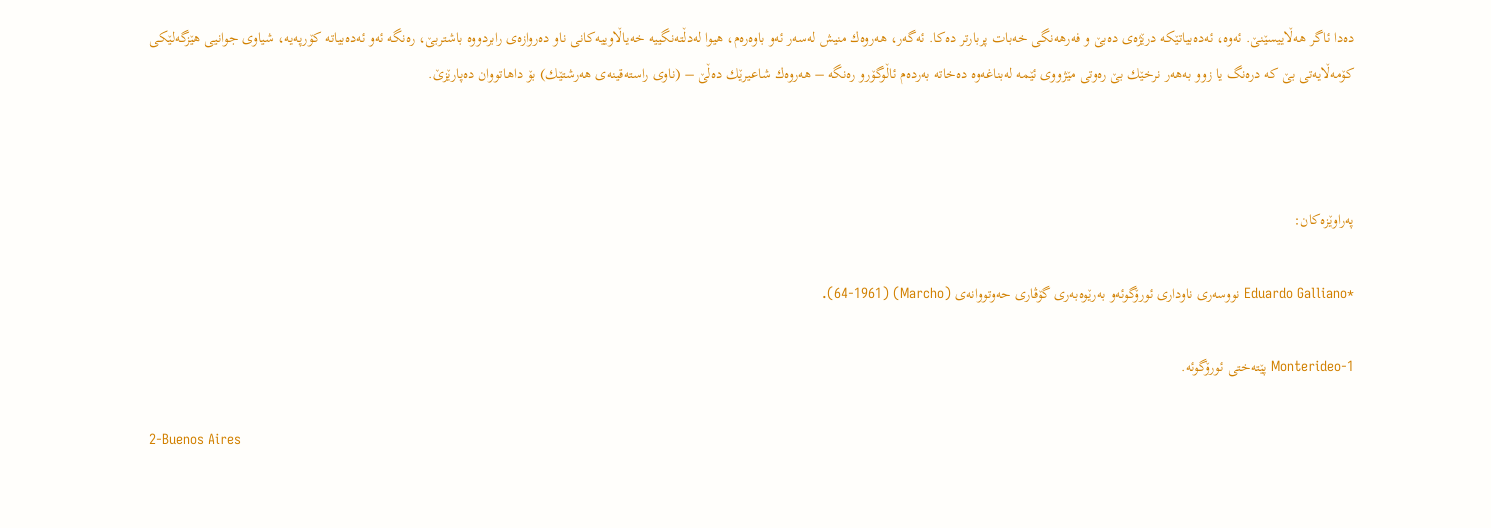ده‌دا ئاگر هه‌ڵاییسێنێ‌. ئه‌وه‌، ئه‌ده‌بیاتێكه‌ درێژه‌ی ده‌بێ‌ و فه‌رهه‌نگی خه‌بات پربارتر ده‌كا. ئه‌گه‌ر، هه‌روه‌ك منیش له‌سه‌ر ئه‌و باوه‌ره‌م، هیوا له‌دڵته‌نگییه‌ خه‌یاڵاوییه‌كانی ناو ده‌روازه‌ی رابردووه‌ باشتربێ‌، ره‌نگه‌ ئه‌و ئه‌ده‌بیاته‌ كۆرپه‌یه‌، شیاوی جوانیی هێزگه‌لێكی كۆمه‌ڵایه‌تی بێ‌ كه‌ دره‌نگ یا زوو به‌هه‌ر نرخێك بێ‌ ره‌وتی مێژووی ئێمه‌ له‌بناغه‌وه‌ ده‌خاته‌ به‌رده‌م ئاڵوگۆرو ره‌نگه‌ – هه‌روه‌ك شاعیرێك ده‌ڵێ‌ – (ناوی راسته‌قینه‌ی هه‌رشتێك) بۆ داهاتووان ده‌پارێزێ.



په‌راوێزه‌كان:

*Eduardo Galliano نووسه‌ری ناوداری ئورۆگوئه‌و به‌رێوه‌به‌ری گۆڤاری حه‌وتووانه‌ی (Marcho) (64-1961).

1-Monterideo پێته‌ختی ئورۆگوئه‌.

2-Buenos Aires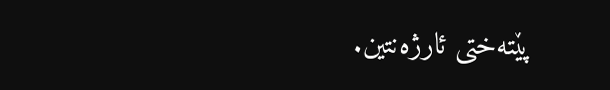پێته‌ختی ئارژه‌نتین.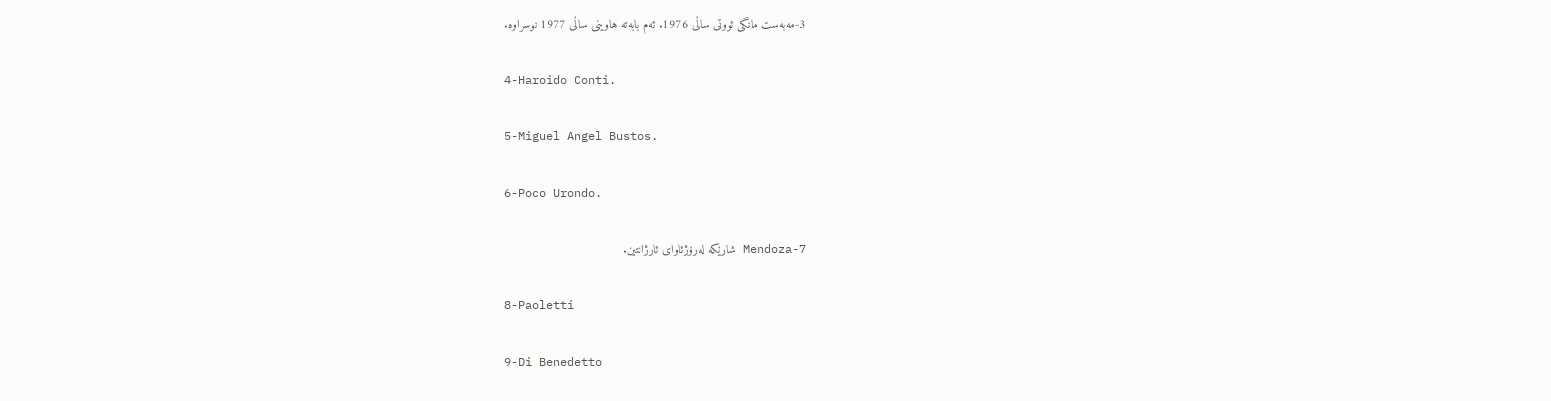3-مه‌به‌ست مانگی ئووتی ساڵی 1976. ئه‌م بابه‌ته‌ هاوینی ساڵی 1977 نوسراوه‌.

4-Haroido Conti.

5-Miguel Angel Bustos.

6-Poco Urondo.

7-Mendoza شارێكه‌ له‌رۆژئاوای ئارژانتین.

8-Paoletti

9-Di Benedetto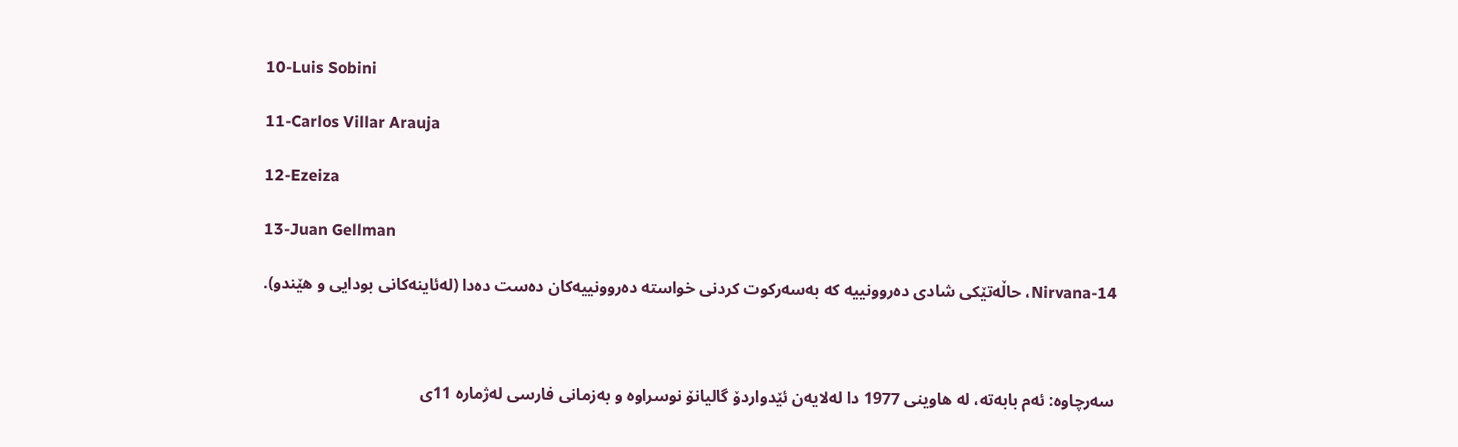10-Luis Sobini

11-Carlos Villar Arauja

12-Ezeiza

13-Juan Gellman

14-Nirvana، حاڵه‌تێكی شادی ده‌روونییه‌ كه‌ به‌سه‌ركوت كردنی خواسته‌ ده‌روونییه‌كان ده‌ست ده‌دا (له‌ئاینه‌كانی بودایی و هێندو).



سه‌رچاوه‌: ئه‌م بابه‌ته‌، له‌ هاوینی 1977 دا له‌لایه‌ن ئێدواردۆ گالیانۆ نوسراوه‌ و به‌زمانی فارسی له‌ژماره‌ 11ی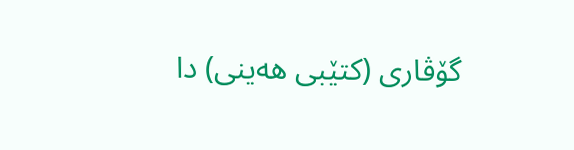گۆڤاری (كتێبی هه‌ینی) دا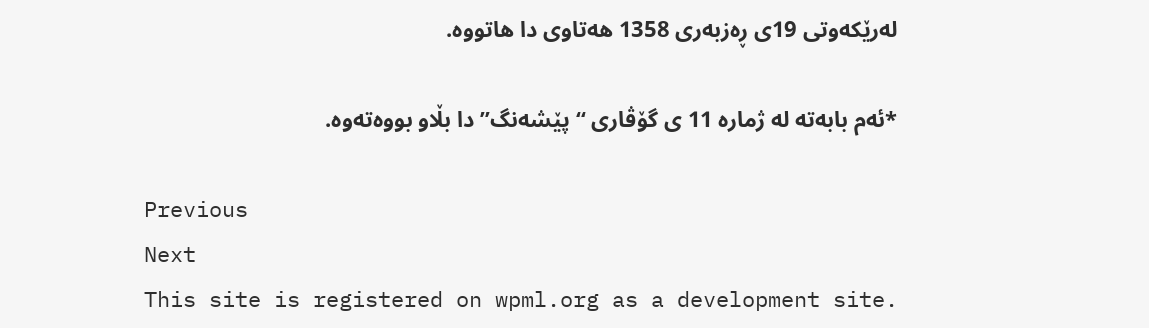له‌رێكه‌وتی 19ی ڕه‌زبه‌ری 1358 هه‌تاوی دا هاتووه‌.

*ئه‌م بابه‌ته‌ له‌ ژماره‌ 11 ی گۆڤاری “پێشه‌نگ”دا بڵاو بووه‌ته‌وه‌.

Previous
Next
This site is registered on wpml.org as a development site.